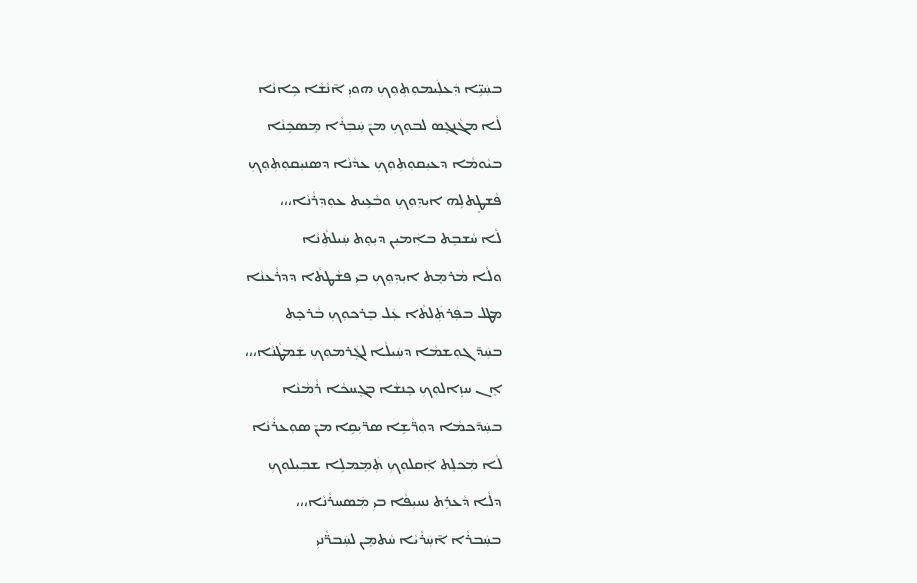ܒܚܲܝܹ̈ܐ ܕܲܥܠܲܝܡܘܼܬܼܘܼܟܼ ܗܘܝܼ ܐ̄ܢܵܫܵܐ ܟܹܐܢܵܐ
ܠܵܐ ܡܓܵܢܓܸܣ ܠܒܘܼܟܼ ܡܢ̄ ܚܲܒܼܪܵܐ ܡܸܣܟܹܢܵܐ
ܒܝܵܘܡܵܐ ܕܥܝܼܩܘܼܬܼܘܼܟܼ ܥܕܵܢܵܐ ܕܣܢܝܼܩܘܼܬܼܘܼܟܼ
ܦܵܫܛܸܬܠܹܗ ܐܝܼܕܼܘܼܟܼ ܘܒܵܥܹܝܬ ܥܘܼܕܼܪܵܢܵܐ،،،
ܠܵܐ ܚܵܫܒܸܬ ܒܐܲܡܝܼܢ ܕܝܼܘܸܬ ܚܲܝܠܬܼܵܢܵܐ
ܘܠܵܐ ܡܵܪܡܸܬ ܐܝܼܕܼܘܼܟܼ ܒܝܼ ܦܫܵܛܬܵܐ ܕܕܪܵܥܢܵܐ
ܡܛܠ ܒܦܲܪܬܲܠܬܵܐ ܥܲܠ ܒܸܪܟܘܼܟܼ ܒܵܪܟܸܬ
ܒܚܲܕ̄ ܓܘܼܫܡܵܐ ܕܚܲܝܠܵܐ ܠܓܲܪܡܘܼܟܼ ܫܲܡܛܵܢܵܐ،،،
ܐܸܢ ܚܙܹܐܠܘܼܟܼ ܟܸܢܫܵܐ ܒܓܸܚܟܵܐ ܪܵܡܵܢܵܐ
ܒܚܲܕ̄ܟܡܵܐ ܕܘܼܪ̈ܵܫܹܐ ܣܪ̈ܝܼܩܹܐ ܡܢ̄ ܣܘܼܥܪܵܢܵܐ
ܠܵܐ ܡܲܟܠܸܬ ܐܲܩܠܘܼܟܼ ܬܲܡܸܡܠܹܐ ܫܒܼܝܼܠܘܼܟܼ
ܕܠܵܐ ܕܵܥܪܹܬ ܢܚܝܼܦܵܐ ܒܝܼ ܡܲܣܚܪܵܢܵܐ،،،
ܒܚܲܒܪܵܐ ܐ̄ܚܲܪܵܝܵܐ ܚܵܬܡܸܢ ܠܚܲܒܪ̈ܵܢܝܼ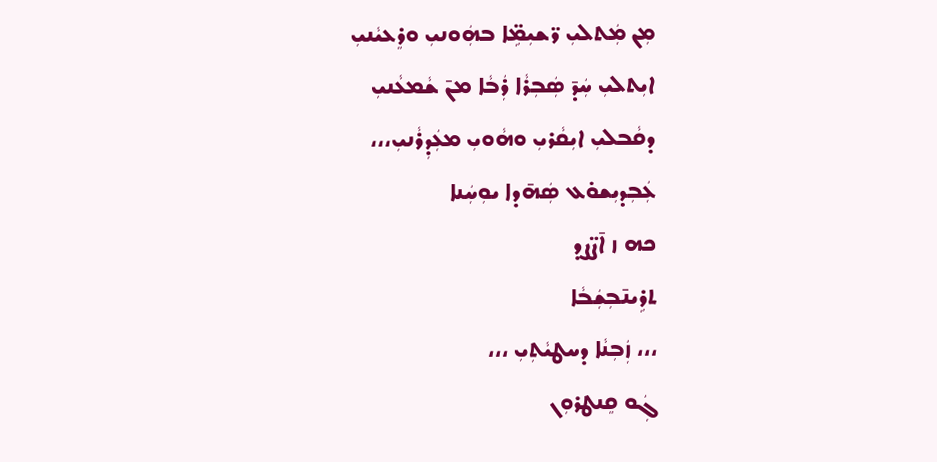ܡܼܢ ܡܲܬܠܝܼ ܪ̈ܫܝܼܡܹ̈ܐ ܒܗܲܘܢܝܼ ܘܪܸܥܝܵܢܝܼ
ܐܝܼܬܠܝܼ ܚܲܕ̄ ܣܲܒܼܪܵܐ ܪܲܒܵܐ ܡܢ̄ ܫܵܡܥܵܢܝܼ
ܕܩܵܒܠܝܼ ܐܝܼܩܵܪܝܼ ܘܗܵܘܝܼ ܡܥܲܕܼܪܵܢܝܼ،،،
ܥܲܒܼܕܝܼܫܘ̇ܥ ܣܲܗ̄ܕܐ ܝܘܼܚܲܢܐ
ܟܗ ܙ ܐ̄ܨ̈ܨܕ
ܬܪܹܝܢ̄ܒܼܫܲܒܵܐ
،،، ܙܲܒܼܢܵܐ ܕܚܛܝܵܬܼܝܼ ،،،
ܓܲܘ ܩܸܢܛܪܘܼܢ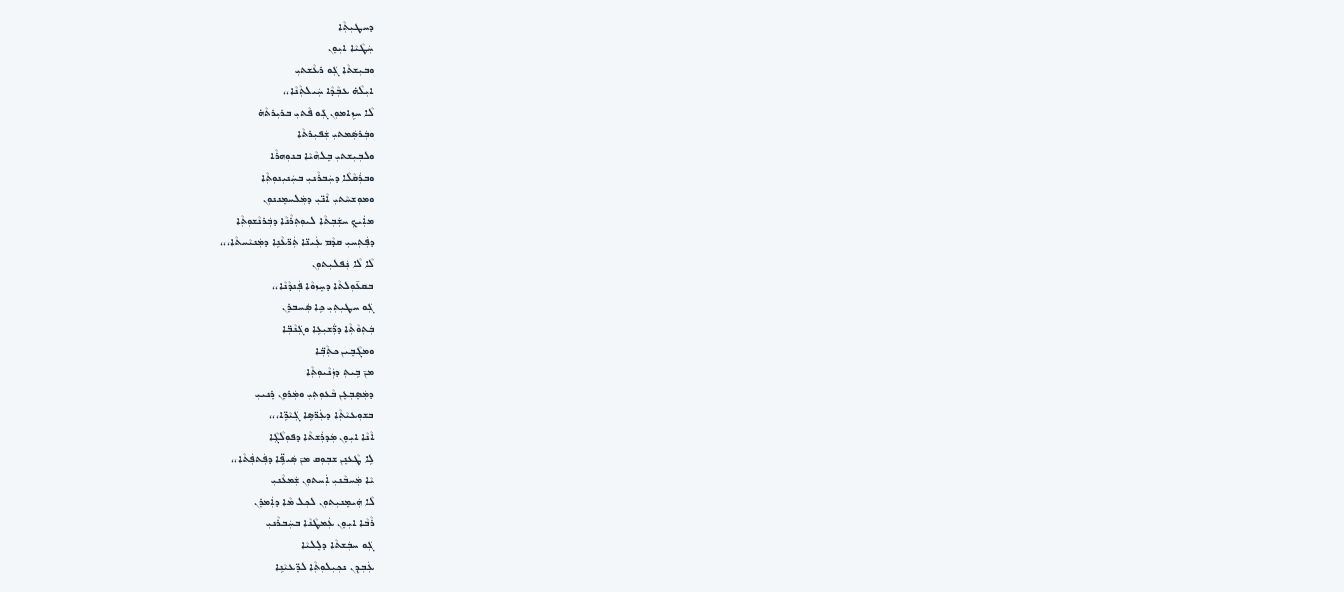ܕܚܛܝܼܬܼܵܐ
ܚܲܛܵܝܵܐ ܐܝܼܘܸܢ
ܘܒܝܼܫܬܵܐ ܓܲܘ ܪܥܵܫܬܝܼ
ܐܝܼܠܵܗ̇ ܥܒܼܵܕܵܐ ܚܲܝܠܬܼܵܢܵܐ،،
ܠܵܐ ܚܙܹܐܡܘܼܢ ܓܲܘ ܦܵܬܝܼ ܒܪܝܼܪܬܵܗ̇
ܘܒܲܪܣܲܡܬܝܼ ܫܲܦܝܼܪܬܵܐ
ܘܠܒܼܝܼܫܬܝܼ ܒܸܠܗܵܝܵܐ ܒܢܘܼܗܪܵܐ
ܘܒܪܲܩܵܠܵܐ ܕܚܲܒܪܵܢܝܼ ܒܚܲܢܝܼܢܘܼܬܼܵܐ
ܘܡܘܼܫܚܵܬܝܼ ܐܵܢ̈ܝܼ ܕܡܲܠܚܡܸܢܢܘܼܢ
ܡܐܲܝܟܼ ܚܫܲܒܼܬܵܐ ܠܝܘܼܬܼܪܵܢܵܐ ܕܒܲܪܢܵܫܘܼܬܼܵܐ
ܕܦܲܬܼܚܝܼ ܩܕܵܡ ܥܲܝܢ̈ܐ ܬܲܪ̈ܥܵܢܹܐ ܕܡܲܢܝܵܚܬܵܐ،،،
ܠܵܐ ܠܵܐ ܢܲܦܠܝܼܬܘܼܢ
ܒܩܥ̄ܘܼܠܬܵܐ ܕܚܸܙܘܵܐ ܦܲܢܕܵܢܵܐ،،
ܓܲܘ ܚܛܝܼܬܼܝܼ ܟܹܐ ܣܲܚܒܪܸܢ
ܒܲܬܼܘܵܬܼܵܐ ܕܪ̈ܲܫܝܼܥܹܐ ܘܓܲܢܵܒܼ̈ܐ
ܘܡܓܵܒܸܝܢ ܟܬܼܵܒܼ̈ܐ
ܡܢ̄ ܒܹܝܬܼ ܕܙܲܢܵܝܘܼܬܼܵܐ
ܕܡܲܣܸܒܼܥܸܢ ܒܵܥܘܼܬܼܝܼ ܘܡܲܪܘܸܢ ܪܸܢܝܝܼ
ܒܫܘܼܥܝܵܬܼܵܐ ܕܥܲܪ̈ܣܹܐ ܓܲܝܵܪܹ̈ܐ،،،
ܐܵܢܵܐ ܐܝܼܘܸܢ ܡܲܕܪܲܫܬܵܐ ܕܦܘܼܠܵܓܼܵܐ
ܠܹܐ ܛܵܥܢܸܢ ܫܒܼܘܼܩ ܡܢ̄ ܣܲܝܦܹ̈ܐ ܕܦܲܬܦܲܬܵܐ،،
ܝܵܐ ܡܲܚܒܵܢܝܼ ܐܲܚܬܘܼܢ ܫܲܡܥܵܢܝܼ
ܠܵܐ ܗܲܝܡܸܢܝܼܬܘܼܢ ܠܟܼܠ ܡܵܐ ܕܐܲܡܪܸܢ
ܪܵܒܵܐ ܐܝܼܘܸܢ ܥܲܡܛܵܢܵܐ ܒܚܲܒܪܵܢܝܼ
ܓܲܘ ܚܒܲܫܬܵܐ ܕܠܸܠܝܵܐ
ܥܲܒܼܕܸܢ ܢܟܼܝܼܠܘܼܬܼܵܐ ܠܪܸ̈ܥܝܵܢܹܐ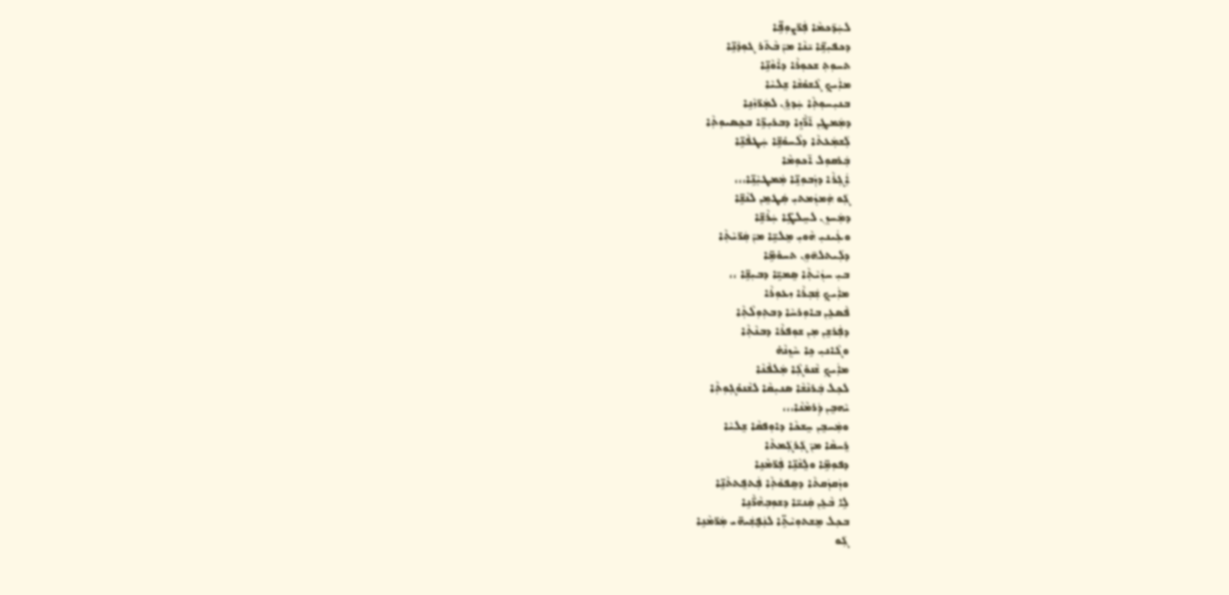ܠܚܲܕ̄ܟܡܵܐ ܦܲܪ̈ܨܘܼܦܹ̈ܐ
ܕܟܦܝܼܫܹ̈ܐ ܝ̄ܢܵܐ ܡܢ̄ ܒܵܬ̄ܪ ܓܘܼܕܵܢܹ̈ܐ
ܬܚܘܼܬܼ ܫܟܘܼܪܵܐ ܕܐܵܘܵܢܹ̈ܐ
ܡܐܲܝܟܼ ܓܵܫܘ̇ܫܵܐ ܫܸܠܝܵܐ
ܒܢܝܼܚܘܼܬܼܵܐ ܚܲܕܪܸܢ ܠܡܲܪ̈ܙܵܢܹܐ
ܕܡܲܡܛܸܢ ܐ̄ܪ̈ܵܙܹܐ ܕܒܪܝܼܪܹ̈ܐ ܒܟܸܣܝܘܼܬܼܵܐ
ܠܲܫܡܲܥܬܵܐ ܕܠܵܚܘ̇ܫܹ̈ܐ ܚܲܛܦܵܢܹ̈ܐ
ܒܲܪܩܘܼܠ ܐ̄ܟܘܼܡܵܐ
ܐܲܓܼܪܵܐ ܕܙܲܒܘܼܢܹ̈ܐ ܡܲܡܛܝܼܵܢܹ̈ܐ،،،
ܓܲܘ ܗܲܡܙܲܡܬܝܼ ܣܲܛܡܸܢ ܠܢܵܫܹ̈ܐ
ܕܡܲܚܙܸܢ ܠܚܸܠܛܹ̈ܐ ܚܲܪܵܫܹ̈ܐ
ܘܥܲܝܢܝܼ ܗܵܘܝܼ ܡܸܠܝܹ̈ܐ ܡܢ̄ ܩܲܪ̈ܝܵܬܼܵܐ
ܕܠܲܝܬܠܗ̄ܘܼܢ ܬܚܘ̇ܡܹ̈ܐ
ܒܝܼ ܚܙܲܝܵܬܼܵܐ ܣܸܡܝܹ̈ܐ ܕܒܝܼܫܹ̈ܐ ،،
ܡܐܲܝܟܼ ܫܲܒܼܪܵܐ ܙܥܘܼܪܵܐ
ܦܵܣܥܸܢ ܒܐܘܼܪܚܵܐ ܕܒܬܼܘܼܠܵܬܼܵܐ
ܕܦܲܪܫܸܢ ܡܼܢ ܫܘܼܦܪܵܐ ܕܒܢܵܬܼܵܐ
ܘܓܵܐܢܝܼ ܟܹܐ ܚܵܙܸܢܵܗ̇
ܡܐܲܝܟܼ ܫܵܢܘ̇ܓܼܵܐ ܡܲܠܦܵܢܵܐ
ܠܟܼܠ ܒܲܪܢܵܫܵܐ ܣܢܝܼܩܵܐ ܠܫܵܢܘ̇ܓܼܘܼܬܼܵܐ
ܝܵܗܒܸܢ ܕܲܪܡܵܢܵܐ،،،
ܘܡܲܚܒܸܢ ܚܸܫܟܵܐ ܕܐܘܼܦܩܵܐ ܫܸܠܝܵܐ
ܪܸܚܩܵܐ ܡܢ̄ ܓܲܪܓܲܡܬܵܐ
ܕܦܘܼܡܹ̈ܐ ܘܠܸܫܵܢܹ̈ܐ ܦܲܪ̈ܡܵܢܹܐ
ܘܙܲܩܙܲܩܬܵܐ ܕܣܸܦܘܵܬܼܵܐ ܦܲܬܦܸܬܬܵܢܹ̈ܐ
ܠܹܐ ܒܵܥܸܢ ܩܲܢܝ̈ܐ ܕܫܘܼܒܼܗܵܪ̈ܵܢܹܐ
ܒܟܼܠ ܡܸܫܬܘܼܝܵܬܹ̈ܐ ܠܢܲܦ̮ܫܲܝܗ̈ܝ ܡܲܪ̈ܡܵܢܹܐ
ܓܲܘ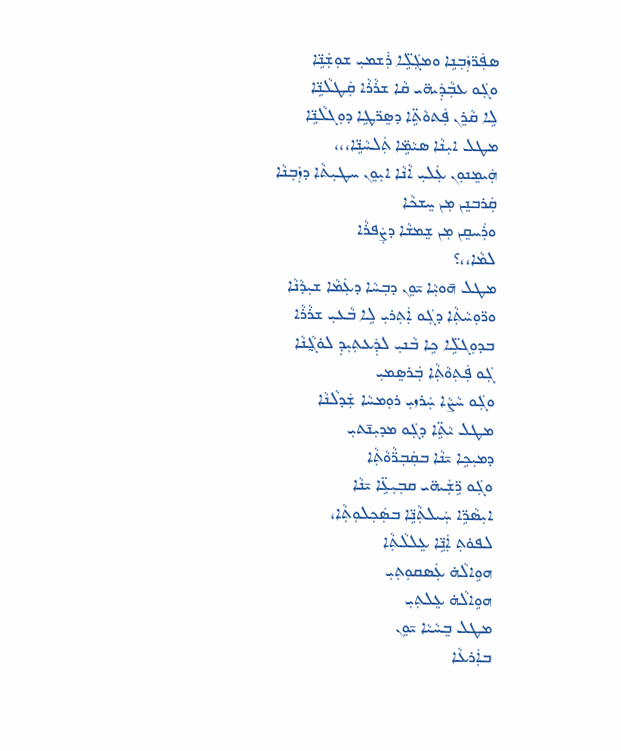ܣܦܲܪ̈ܙܲܒܼܢܹܐ ܘܡܓܲܠܹ̈ܐ ܪܲܫܡܝܼ ܫܘܼܫܲܢܹ̈ܐ
ܘܓܲܘ ܥܒܼܵܕܲܝܗ̈ܝ ܩܵܐ ܫܪܵܪܵܐ ܩܲܛܠܵܢܹ̈ܐ
ܠܹܐ ܩܵܪܸܢ ܦܲܬܘܵܬܹ̈ܐ ܕܣܸܪ̈ܛܹܐ ܕܘܼܓܠܵܢܹ̈ܐ
ܡܛܠ ܐܝܼܢܵܐ ܣܝܵܡܹ̈ܐ ܬܲܠܚܵܢܹ̈ܐ،،،
ܗܲܝܡܸܢܘܼܢ ܥܲܠܝܼ ܐܵܢܵܐ ܐܝܼܘܸܢ ܚܛܝܼܬܵܐ ܕܙܲܒܼܢܵܐ
ܩܲܪܒܢܸܢ ܡܼܢ ܚܸܫܟܵܐ
ܘܪܲܚܩܸܢ ܡܼܢ ܫܸܡܫܵܐ ܕܨܲܦܪܵܐ
ܠܡܵܐ،،؟
ܡܛܠ ܗ̄ܘܝܼܵܐ ܝ̄ܘܸܢ ܕܒܼܚܵܐ ܕܥܲܡܵܐ ܫܝܼܕܵܢܵܐ
ܘܪ̈ܘܼܚܵܬܼܵܐ ܕܓܲܘ ܐܲܬܼܪܝܼ ܠܹܐ ܒܵܥܝܼ ܫܪܵܪܵܐ
ܒܕܘܼܓܠܹ̈ܐ ܟܹܐ ܒܵܢܝܼ ܠܕܲܥܬܼܝܼܕܼ ܠܘ̇ܓ̰ܵܢܵܐ
ܓܲܘ ܦܲܬܼܘܵܬܼܵܐ ܒܲܪܣܸܡܝܼ
ܘܓܲܘ ܚܵܨܵܐ ܚܲܪܙܝܼ ܪܘܼܡܚܵܐ ܫܲܕܠܵܢܵܐ
ܡܛܠ ܝܵܬܹ̈ܐ ܕܓܲܘ ܡܕܝܼܢ̄ܬܝܼ
ܕܡܝܼܟܹܐ ܝ̄ܢܵܐ ܒܩܲܒܼܪ̈ܵܘܵܬܼܵܐ
ܘܓܲܘ ܪܹ̈ܫܲܝܗ̈ܝ ܩܒܼܝܼܥܹ̈ܐ ܝ̄ܢܵܐ
ܐܝܼܣܵܪܹ̈ܐ ܚܲܝܠܬܼܵܢܹ̈ܐ ܒܣܲܟܼܠܘܼܬܼܵܐ،
ܠܦܘ̇ܬܼ ܐܲܢܹ̈ܐ ܥܸܠܠܵܬܼܵܐ
ܗܘܹܐܠܵܗ̇ ܥܲܣܩܘܼܬܼܝܼ
ܗܘܹܐܠܵܗ̇ ܥܸܠܬܼܝܼ
ܡܛܠ ܒܸܚܵܝܵܐ ܝ̄ܘܸܢ
ܒܐܲܪܥܵܐ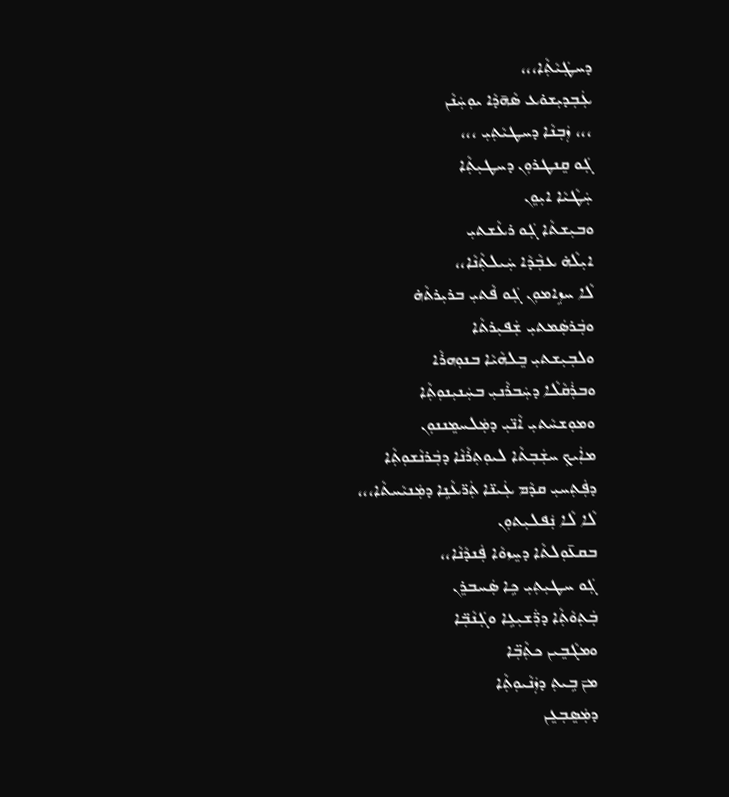ܕܚܛܲܝܵܬܼܵܐ،،،
ܥܲܒܼܕܝܼܫܘ̇ܥ ܣܵܗ̄ܕܵܐ ܝܘܼܚܲܢܵܢ
،،، ܙܲܒܼܢܵܐ ܕܚܛܝܵܬܼܝܼ ،،،
ܓܲܘ ܩܸܢܛܪܘܼܢ ܕܚܛܝܼܬܼܵܐ
ܚܲܛܵܝܵܐ ܐܝܼܘܸܢ
ܘܒܝܼܫܬܵܐ ܓܲܘ ܪܥܵܫܬܝܼ
ܐܝܼܠܵܗ̇ ܥܒܼܵܕܵܐ ܚܲܝܠܬܼܵܢܵܐ،،
ܠܵܐ ܚܙܹܐܡܘܼܢ ܓܲܘ ܦܵܬܝܼ ܒܪܝܼܪܬܵܗ̇
ܘܒܲܪܣܲܡܬܝܼ ܫܲܦܝܼܪܬܵܐ
ܘܠܒܼܝܼܫܬܝܼ ܒܸܠܗܵܝܵܐ ܒܢܘܼܗܪܵܐ
ܘܒܪܲܩܵܠܵܐ ܕܚܲܒܪܵܢܝܼ ܒܚܲܢܝܼܢܘܼܬܼܵܐ
ܘܡܘܼܫܚܵܬܝܼ ܐܵܢ̈ܝܼ ܕܡܲܠܚܡܸܢܢܘܼܢ
ܡܐܲܝܟܼ ܚܫܲܒܼܬܵܐ ܠܝܘܼܬܼܪܵܢܵܐ ܕܒܲܪܢܵܫܘܼܬܼܵܐ
ܕܦܲܬܼܚܝܼ ܩܕܵܡ ܥܲܝܢ̈ܐ ܬܲܪ̈ܥܵܢܹܐ ܕܡܲܢܝܵܚܬܵܐ،،،
ܠܵܐ ܠܵܐ ܢܲܦܠܝܼܬܘܼܢ
ܒܩܥ̄ܘܼܠܬܵܐ ܕܚܸܙܘܵܐ ܦܲܢܕܵܢܵܐ،،
ܓܲܘ ܚܛܝܼܬܼܝܼ ܟܹܐ ܣܲܚܒܪܸܢ
ܒܲܬܼܘܵܬܼܵܐ ܕܪ̈ܲܫܝܼܥܹܐ ܘܓܲܢܵܒܼ̈ܐ
ܘܡܓܵܒܸܝܢ ܟܬܼܵܒܼ̈ܐ
ܡܢ̄ ܒܹܝܬܼ ܕܙܲܢܵܝܘܼܬܼܵܐ
ܕܡܲܣܸܒܼܥܸܢ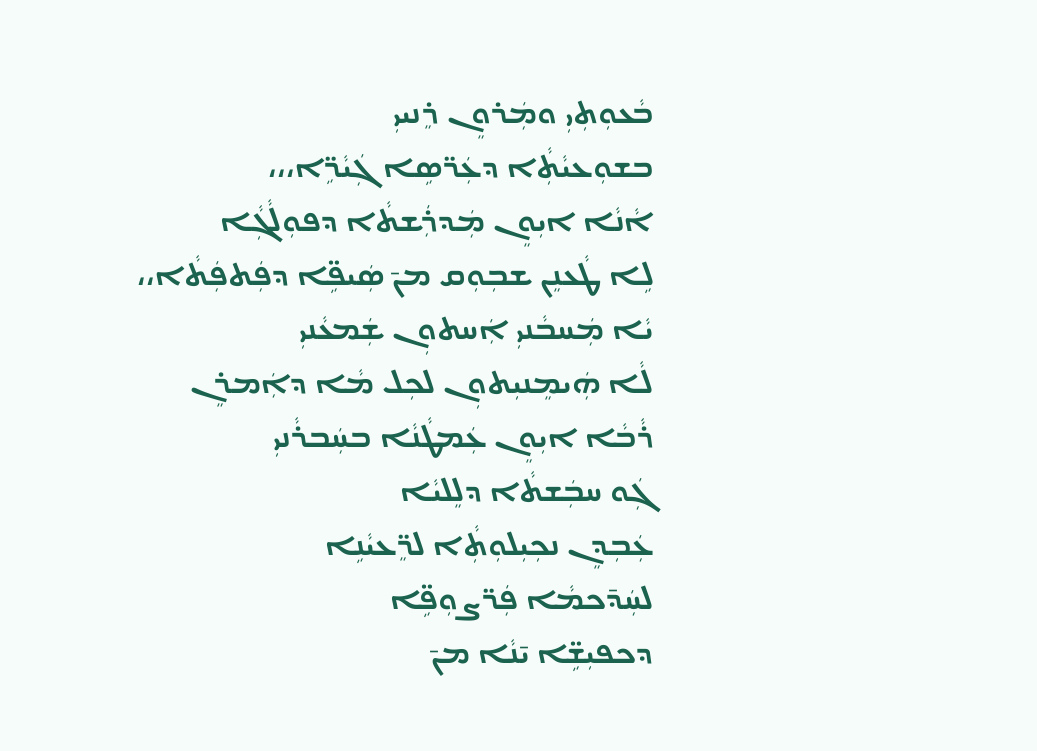ܒܵܥܘܼܬܼܝܼ ܘܡܲܪܘܸܢ ܪܸܢܝܝܼ
ܒܫܘܼܥܝܵܬܼܵܐ ܕܥܲܪ̈ܣܹܐ ܓܲܝܵܪܹ̈ܐ،،،
ܐܵܢܵܐ ܐܝܼܘܸܢ ܡܲܕܪܲܫܬܵܐ ܕܦܘܼܠܵܓܼܵܐ
ܠܹܐ ܛܵܥܢܸܢ ܫܒܼܘܼܩ ܡܢ̄ ܣܲܝܦܹ̈ܐ ܕܦܲܬܦܲܬܵܐ،،
ܝܵܐ ܡܲܚܒܵܢܝܼ ܐܲܚܬܘܼܢ ܫܲܡܥܵܢܝܼ
ܠܵܐ ܗܲܝܡܸܢܝܼܬܘܼܢ ܠܟܼܠ ܡܵܐ ܕܐܲܡܪܸܢ
ܪܵܒܵܐ ܐܝܼܘܸܢ ܥܲܡܛܵܢܵܐ ܒܚܲܒܪܵܢܝܼ
ܓܲܘ ܚܒܲܫܬܵܐ ܕܠܸܠܝܵܐ
ܥܲܒܼܕܸܢ ܢܟܼܝܼܠܘܼܬܼܵܐ ܠܪܸ̈ܥܝܵܢܹܐ
ܠܚܲܕ̄ܟܡܵܐ ܦܲܪ̈ܨܘܼܦܹ̈ܐ
ܕܟܦܝܼܫܹ̈ܐ ܝ̄ܢܵܐ ܡܢ̄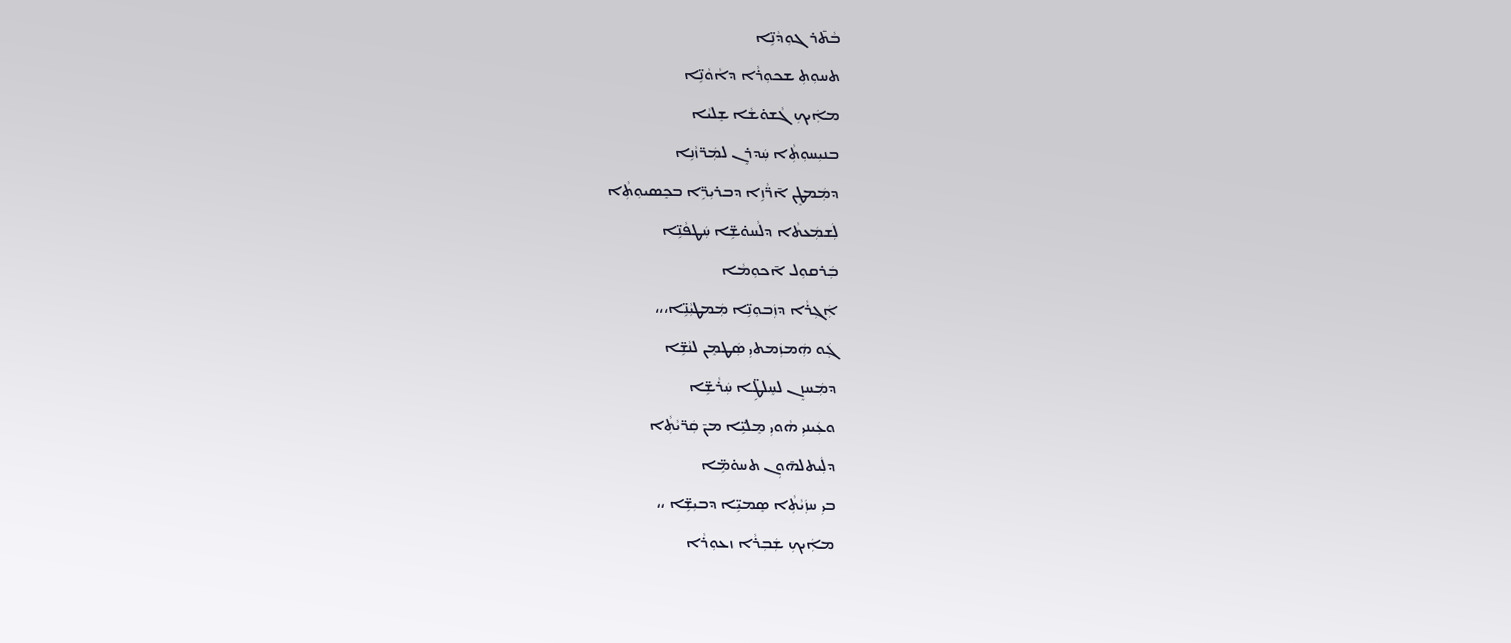ܒܵܬ̄ܪ ܓܘܼܕܵܢܹ̈ܐ
ܬܚܘܼܬܼ ܫܟܘܼܪܵܐ ܕܐܵܘܵܢܹ̈ܐ
ܡܐܲܝܟܼ ܓܵܫܘ̇ܫܵܐ ܫܸܠܝܵܐ
ܒܢܝܼܚܘܼܬܼܵܐ ܚܲܕܪܸܢ ܠܡܲܪ̈ܙܵܢܹܐ
ܕܡܲܡܛܸܢ ܐ̄ܪ̈ܵܙܹܐ ܕܒܪܝܼܪܹ̈ܐ ܒܟܸܣܝܘܼܬܼܵܐ
ܠܲܫܡܲܥܬܵܐ ܕܠܵܚܘ̇ܫܹ̈ܐ ܚܲܛܦܵܢܹ̈ܐ
ܒܲܪܩܘܼܠ ܐ̄ܟܘܼܡܵܐ
ܐܲܓܼܪܵܐ ܕܙܲܒܘܼܢܹ̈ܐ ܡܲܡܛܝܼܵܢܹ̈ܐ،،،
ܓܲܘ ܗܲܡܙܲܡܬܝܼ ܣܲܛܡܸܢ ܠܢܵܫܹ̈ܐ
ܕܡܲܚܙܸܢ ܠܚܸܠܛܹ̈ܐ ܚܲܪܵܫܹ̈ܐ
ܘܥܲܝܢܝܼ ܗܵܘܝܼ ܡܸܠܝܹ̈ܐ ܡܢ̄ ܩܲܪ̈ܝܵܬܼܵܐ
ܕܠܲܝܬܠܗ̄ܘܼܢ ܬܚܘ̇ܡܹ̈ܐ
ܒܝܼ ܚܙܲܝܵܬܼܵܐ ܣܸܡܝܹ̈ܐ ܕܒܝܼܫܹ̈ܐ ،،
ܡܐܲܝܟܼ ܫܲܒܼܪܵܐ ܙܥܘܼܪܵܐ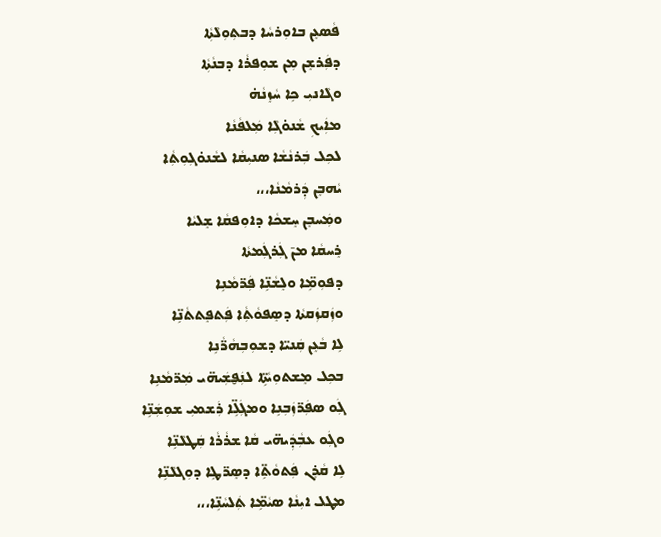ܦܵܣܥܸܢ ܒܐܘܼܪܚܵܐ ܕܒܬܼܘܼܠܵܬܼܵܐ
ܕܦܲܪܫܸܢ ܡܼܢ ܫܘܼܦܪܵܐ ܕܒܢܵܬܼܵܐ
ܘܓܵܐܢܝܼ ܟܹܐ ܚܵܙܸܢܵܗ̇
ܡܐܲܝܟܼ ܫܵܢܘ̇ܓܼܵܐ ܡܲܠܦܵܢܵܐ
ܠܟܼܠ ܒܲܪܢܵܫܵܐ ܣܢܝܼܩܵܐ ܠܫܵܢܘ̇ܓܼܘܼܬܼܵܐ
ܝܵܗܒܸܢ ܕܲܪܡܵܢܵܐ،،،
ܘܡܲܚܒܸܢ ܚܸܫܟܵܐ ܕܐܘܼܦܩܵܐ ܫܸܠܝܵܐ
ܪܸܚܩܵܐ ܡܢ̄ ܓܲܪܓܲܡܬܵܐ
ܕܦܘܼܡܹ̈ܐ ܘܠܸܫܵܢܹ̈ܐ ܦܲܪ̈ܡܵܢܹܐ
ܘܙܲܩܙܲܩܬܵܐ ܕܣܸܦܘܵܬܼܵܐ ܦܲܬܦܸܬܬܵܢܹ̈ܐ
ܠܹܐ ܒܵܥܸܢ ܩܲܢܝ̈ܐ ܕܫܘܼܒܼܗܵܪ̈ܵܢܹܐ
ܒܟܼܠ ܡܸܫܬܘܼܝܵܬܹ̈ܐ ܠܢܲܦ̮ܫܲܝܗ̈ܝ ܡܲܪ̈ܡܵܢܹܐ
ܓܲܘ ܣܦܲܪ̈ܙܲܒܼܢܹܐ ܘܡܓܲܠܹ̈ܐ ܪܲܫܡܝܼ ܫܘܼܫܲܢܹ̈ܐ
ܘܓܲܘ ܥܒܼܵܕܲܝܗ̈ܝ ܩܵܐ ܫܪܵܪܵܐ ܩܲܛܠܵܢܹ̈ܐ
ܠܹܐ ܩܵܪܸܢ ܦܲܬܘܵܬܹ̈ܐ ܕܣܸܪ̈ܛܹܐ ܕܘܼܓܠܵܢܹ̈ܐ
ܡܛܠ ܐܝܼܢܵܐ ܣܝܵܡܹ̈ܐ ܬܲܠܚܵܢܹ̈ܐ،،،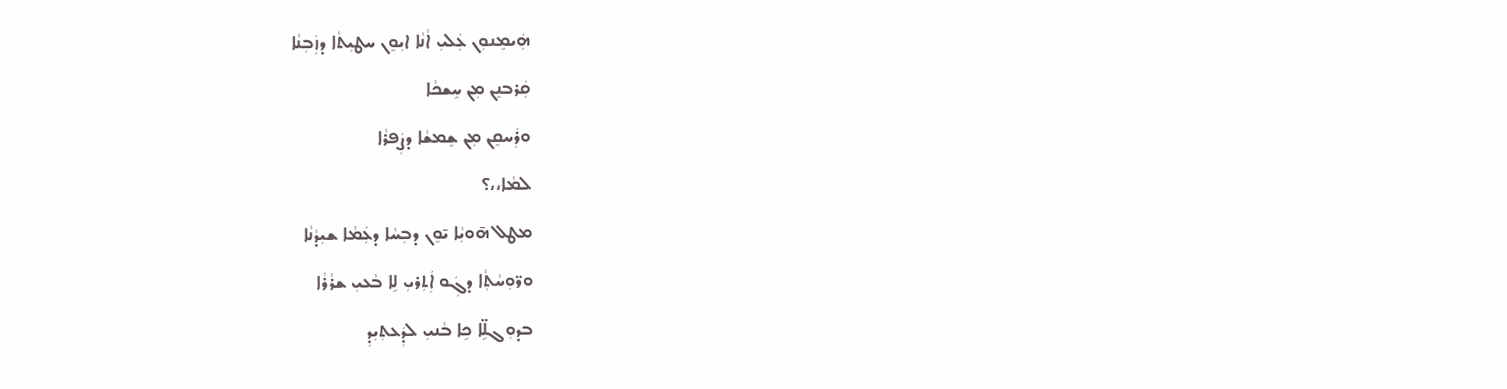ܗܲܝܡܸܢܘܼܢ ܥܲܠܝܼ ܐܵܢܵܐ ܐܝܼܘܸܢ ܚܛܝܼܬܵܐ ܕܙܲܒܼܢܵܐ
ܩܲܪܒܢܸܢ ܡܼܢ ܚܸܫܟܵܐ
ܘܪܲܚܩܸܢ ܡܼܢ ܫܸܡܫܵܐ ܕܨܲܦܪܵܐ
ܠܡܵܐ،،؟
ܡܛܠ ܗ̄ܘܝܼܵܐ ܝ̄ܘܸܢ ܕܒܼܚܵܐ ܕܥܲܡܵܐ ܫܝܼܕܵܢܵܐ
ܘܪ̈ܘܼܚܵܬܼܵܐ ܕܓܲܘ ܐܲܬܼܪܝܼ ܠܹܐ ܒܵܥܝܼ ܫܪܵܪܵܐ
ܒܕܘܼܓܠܹ̈ܐ ܟܹܐ ܒܵܢܝܼ ܠܕܲܥܬܼܝܼܕܼ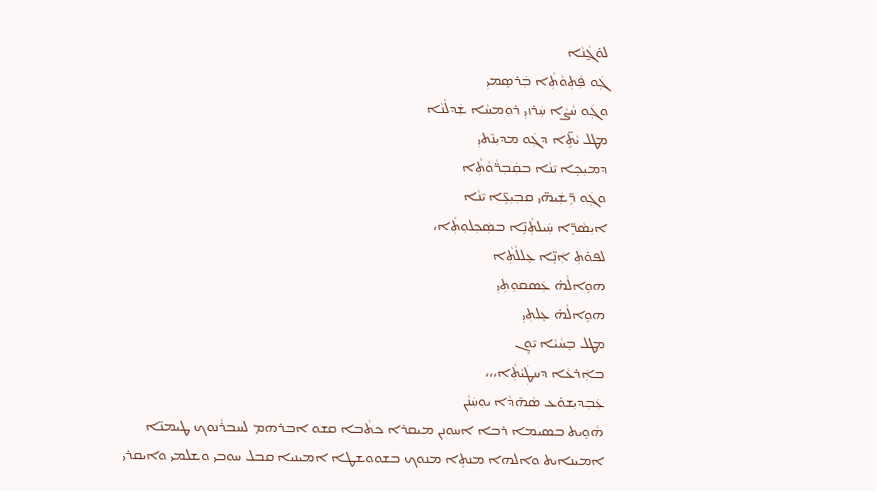ܠܘ̇ܓ̰ܵܢܵܐ
ܓܲܘ ܦܲܬܼܘܵܬܼܵܐ ܒܲܪܣܸܡܝܼ
ܘܓܲܘ ܚܵܨܵܐ ܚܲܪܙܝܼ ܪܘܼܡܚܵܐ ܫܲܕܠܵܢܵܐ
ܡܛܠ ܝܵܬܹ̈ܐ ܕܓܲܘ ܡܕܝܼܢ̄ܬܝܼ
ܕܡܝܼܟܹܐ ܝ̄ܢܵܐ ܒܩܲܒܼܪ̈ܵܘܵܬܼܵܐ
ܘܓܲܘ ܪܹ̈ܫܲܝܗ̈ܝ ܩܒܼܝܼܥܹ̈ܐ ܝ̄ܢܵܐ
ܐܝܼܣܵܪܹ̈ܐ ܚܲܝܠܬܼܵܢܹ̈ܐ ܒܣܲܟܼܠܘܼܬܼܵܐ،
ܠܦܘ̇ܬܼ ܐܲܢܹ̈ܐ ܥܸܠܠܵܬܼܵܐ
ܗܘܹܐܠܵܗ̇ ܥܲܣܩܘܼܬܼܝܼ
ܗܘܹܐܠܵܗ̇ ܥܸܠܬܼܝܼ
ܡܛܠ ܒܸܚܵܝܵܐ ܝ̄ܘܸܢ
ܒܐܲܪܥܵܐ ܕܚܛܲܝܵܬܼܵܐ،،،
ܥܲܒܼܕܝܼܫܘ̇ܥ ܣܵܗ̄ܕܵܐ ܝܘܼܚܲܢܵܢ
ܗܵܘܹܝܬ ܒܣܝܡܐ ܪܒܐ ܐܚܘܢܢ ܡܝܩܪܐ ܟܬܵܒܐ ܩܫܘ ܐܒܪܗܡ ܠܚܒܪܵܢܘܟ ܛܝܡܢ̈ܐ ܐܡܝܢܐܝܬ ܘܐܠܗܐ ܡܢܬܹܐ ܡܢܘܟ ܒܫܘܘܫܛܐ ܐܡܝܢܝܐ ܩܒܠ ܚܘܒܝ ܘܫܠܡܝ ܘܐܝܩܪܝ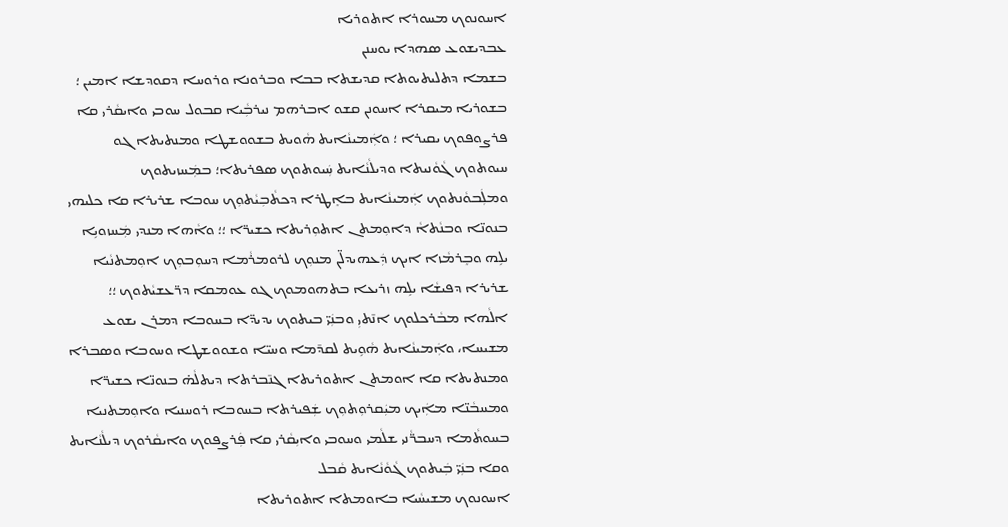ܐܚܘܢܘܟ ܡܚܘܪܐ ܐܬܘܪܝܐ
ܥܒܕܝܫܘܥ ܣܗܕܐ ܝܘܚܢܢ
ܒܫܡܐ ܕܬܠܝܬܝܘܬܐ ܩܕܝܫܬܐ ܒܒܐ ܘܒܪܘܢܐ ܘܪܘܚܐ ܕܩܘܕܫܐ ܐܡܝܢ ؛
ܒܫܘܪܝܐ ܡܝܩܪܐ ܐܚܘܢܢ ܩܫܘ ܐܒܪܗܡ ܢܝܪܒܼܵܝܐ ܩܒܘܠ ܚܘܒܝ ܘܐܝܩܵܪܝ ܩܐ ܦܪܨܘܦܘܟ ܝܩܝܪܐ ؛ ܘܐܲܡܝܢܵܐܝܬ ܗܵܘܝܬ ܒܫܘܘܫܛܐ ܘܡܢܬܝܬܐ ܓܘ ܚܝܘܬܘܟ ܓܵܘܵܢܝܬܐ ܘܕܝܠܵܢܵܐܝܬ ܚܲܝܘܬܘܟ ܣܦܪܝܬܐ؛ ܒܡܲܚܙܝܬܘܟ ܘܡܠܲܒܘܵܢܬܘܟ ܐܲܡܝܢܵܐܝܬ ܒܐܸܛܪܐ ܕܟܬܵܒܼܝܵܬܘܼܟ ܚܘܒܐ ܫܪܝܪܐ ܩܐ ܟܠܝܗܝ ܒܢܘܢ̈ܐ ܘܒܢܵܬܐܵ ܕܐܘܼܡܬܢ ܐܬܘܼܪܝܬܐ ܟܫܝܪ̈ܐ ؛؛ ܘܐܵܗܐ ܡܢܕܝ ܡܲܚܙܘܝܹܐ ܝܠܹܗ ܘܒܸܪܡܵܙܐ ܐܝܟ ܕܲܥܗܝܕܠ̈ܢ ܡܢܘܼܟ ܠܪܘܡܪܵܡܐ ܕܚܘܼܒܘܼܟ ܐܘܼܡܬܢܵܝܐ ܫܪܝܪܐ ܕܦܝܫܵܐ ܝܠܹܗ ܙܪܝܥܐ ܒܬܗܘܡܘܟ ܓܘ ܥܘܡܩܐ ܕܪ̈ܥܫܝܵܬܘܟ ؛؛ ܐܠܵܗܐ ܡܒܵܪܟܠܘܟ ܐܢ̄ܬܝܼ ܘܒܢܲܝ̈ ܒܝܬܘܟ ܝܕܝܕ̈ܐ ܒܚܘܒܐ ܕܡܪܢ ܝܫܘܥ ܡܫܝܚܐ، ܘܐܲܡܝܢܵܐܝܬ ܗܵܘܹܝܬ ܠܩܕ̄ܡܐ ܘܚܝ̈ܐ ܘܫܘܘܫܛܐ ܘܚܘܒܐ ܘܣܒܪܐ ܘܡܢܬܝܬܐ ܩܐ ܐܘܡܬܢ ܐܬܘܪܝܬܐ ܓܢ̄ܒܪܬܐ ܕܝܬܠܵܗ̇ ܒܢܘܢ̈ܐ ܟܫܝܪ̈ܐ ܘܡܚܒܵܢ̈ܐ ܡܐܲܝܟ ܡܝܲܩܪܘܼܬܘܼܟ ܫܲܦܝܪܬܐ ܒܚܘܒܐ ܪܘܚܢܝܐ ܘܐܘܼܡܬܢܝܐ ܒܚܘܬܵܡܐ ܕܚܒܪ̈ܵܢܝ ܫܠܵܡܝ ܘܚܘܒܝ ܘܐܝܼܩܵܪܝ ܩܐ ܦܲܪܨܦܘܟ ܘܐܝܩܵܪܘܟ ܕܝܠܵܢܵܐܝܬ ܘܩܐ ܒܢܲܝ̈ ܒܲܝܬܘܟ ܓܵܘܵܢܵܐܝܬ ܩܵܒܠ
ܐܚܘܢܘܟ ܡܫܝܚܵܝܐ ܒܐܘܡܬܐ ܐܬܘܪܝܬܐ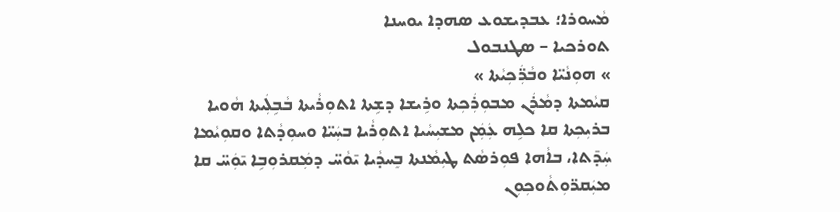ܡܵܚܘܪܐ؛ ܥܒܕܝܫܘܥ ܣܗܕܐ ܝܘܚܢܐ
ܬܘܪܟܝܐ – ܣܛܢܒܘܠ
» ܗܘܼܢܵܝ̈ܐ ܘܒܵܪ̈ܲܟܼܝܵܬܐ »
ܩܝܵܡܬܐ ܕܡܵܪܲܢ ܡܒܘܼܪܲܟܼܬܐ ܘܪܹܝܫܐ ܕܫܹܬܐ ܐܬܘܼܪܵܝܬܐ ܒܵܒܹܠܲܝܬܐ ܗܵܘܝܐ ܒܪܝܼܟܼܬܐ ܩܐ ܟܠܹܗ ܥܲܡܲܢ ܡܫܝܼܚܵܝܐ ܐܬܘܼܪܵܝܐ ܒܚܲܝ̈ܐ ܘܚܘܼܕܵܬܐ ܘܩܘܼܝܵܡܐ ܚܲܕ̄ܬܐ، ܒܐܵܗܐ ܦܘܼܪܣܵܬ ܛܝܼܡܵܢܬܐ ܒܸܚܕܵܝܐ ܝ̄ܘܵܚ̈ ܕܡܲܩܪܘܼܒܹܐ ܝ̄ܘܲܚ̈ ܩܐ ܡܝܲܩܪ̈ܘܼܬܵܘܟܼܘܼܢ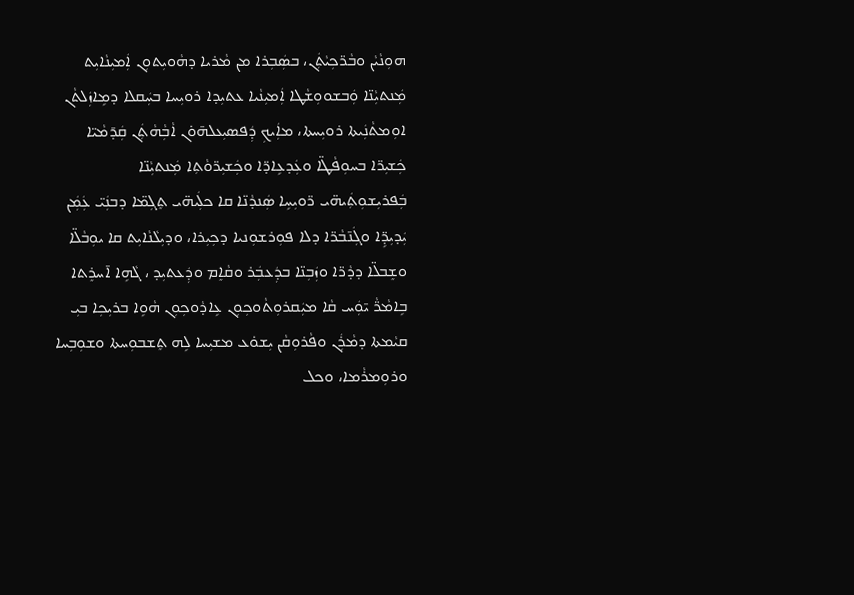ܗܘܼܢܵܝܵܢ ܘܒܵܪ̈ܟܼܝܵܬܲܢ، ܒܣܲܒܼܪܐ ܡܢ ܡܵܪܝܐ ܕܗܵܘܝܼܬܘܼܢ ܐܲܡܝܼܢܵܐܝܼܬ ܡܲܢܬܝܼܵܢ̈ܐ ܘܲܒܫܘܘܼܫܵܛܐ ܐܲܡܝܼܢܵܝܐ ܥܬܝܼܕܐ ܪܘܝܼܚܐ ܒܚܲܩܠܐ ܕܡܹܐܙܲܠܬܵܢ ܐܘܼܡܬܵܢܲܝܬܐ ܪܘܝܼܚܬܐ، ܡܐܲܝܟܼ ܕܲܦܣܝܼܥܠܗ̄ܘ̇ܢ ܐܵܒܼܵܗܵܬܲܢ ܩܲܕ̄ܡܵܝ̈ܐ ܟܲܫܝܼܪ̈ܐ ܒܚܘܼܦܵܛ̈ܐ ܘܥܲܕܥܹܐܕ̈ܐ ܘܟܲܫܝܼܪ̈ܘܵܬܼܐ ܡܲܢܬܝܼܵܢ̈ܐ ܒܲܦܪܝܼܫܘܼܬܲܝܗ̈ܝ ܪ̈ܘܝܼܚܹܐ ܣܲܢܕܵܢ̈ܐ ܩܐ ܟܠܲܝܗ̈ܝ ܬܸܓܼܡ̈ܐ ܕܒܢܲܝ̈ ܥܲܡܲܢ ܝܲܕܝܼܕܹ̈ܐ ܘܓܲܢ̄ܒܵܪ̈ܐ ܕܠܐ ܦܘܼܪܫܘܼܢܝܐ ܕܟܼܝܼܪܐ، ܘܕܝܼܠܵܢܵܐܝܼܬ ܩܐ ܝܘܼܒܵܠ̈ܐ ܘܫܸܒܠ̈ܐ ܕܕܵܪ̈ܐ ܘܙܲܒܼܢ̈ܐ ܒܕܲܥܒܲܪ ܘܩܵܐܸܡ ܘܕܲܥܬܝܼܕ ، ܓܵܗܹܐ ܐ̄ܚܪܸܬܐ ܒܹܐܡܵܪ̈ܵ ܝ̄ܘܲܚ ܩܵܐ ܡܝܲܩܪܘܼܬܵܘܟܼܘܼܢ ܥܹܐܕܵܘܟܼܘܼܢ ܗܵܘܹܐ ܒܪܝܼܟܼܐ ܒܝܼ ܩܝܵܡܬܐ ܕܡܵܪܲܢ ܘܦܵܪܘܼܩܵܢ ܝܼܫܘ̇ܥ ܡܫܝܼܚܐ ܠܹܗ ܬܸܫܒܘܼܚܬܐ ܘܫܘܼܒܼܚܐ ܘܪܘܼܡܪܵܡܐ، ܘܟܠ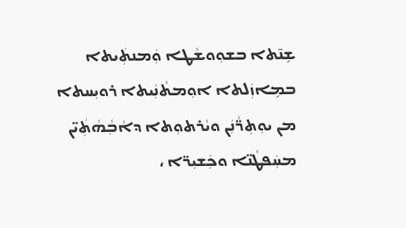ܫܹܢ̄ܬܐ ܒܫܘܼܘܫܵܛܐ ܘܲܡܢܬܲܝܬܐ ܒܡܹܐܙܲܠܬܐ ܐܘܼܡܬܵܢܲܝܬܐ ܪܘܝܼܚܬܐ ܡܢ ܝܘܼܬܼܪ̈ܵܢܲܢ ܘܝܵܪܬܘܼܬܐ ܕܐܵܒܼܵܗܵܬܲܝ̈ܢ ܡܚܲܦܛܵܢ̈ܐ ܘܟܲܫܝܼܪ̈ܐ ،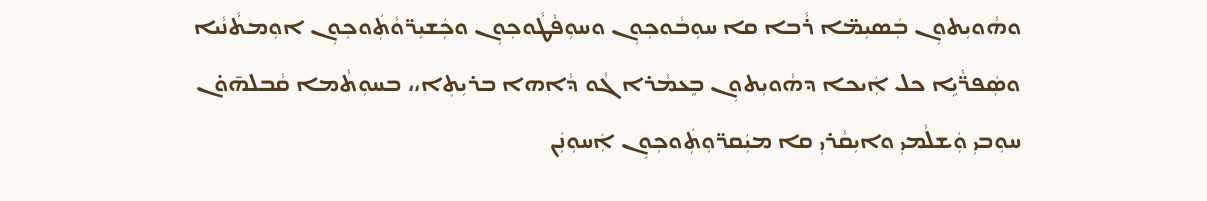ܘܗܵܘܝܼܬܘܼܢ ܒܲܣܝܼܡ̈ܐ ܪܵܒܐ ܩܐ ܚܘܼܒܵܘܟܼܘܼܢ ܘܚܘܼܦܵܛܵܘܟܼܘܼܢ ܘܟܲܫܝܼܪ̈ܘܵܬܲܘܟܼܘܼܢ ܐܘܼܡܬܵܢܵܝܐ ܘܣܲܦܪ̈ܵܝܹܐ ܟܠ ܐܲܝܟܐ ܕܗܵܘܝܼܬܘܼܢ ܒܸܥܡܵܪܐ ܓܵܘ ܕܵܐܗܐ ܒܪܝܼܬܼܐ،، ܒܚܘܼܬܵܡܐ ܩܵܒܠܗ̄ܘ̇ܢ ܚܘܼܒܝܼ ܘܲܫܠܵܡܝܼ ܘܐܝܼܩܵܪܝܼ ܩܐ ܡܝܲܩܪ̈ܘܼܬܲܘܟܼܘܼܢ ܐܲܚܘܼܢܲܢ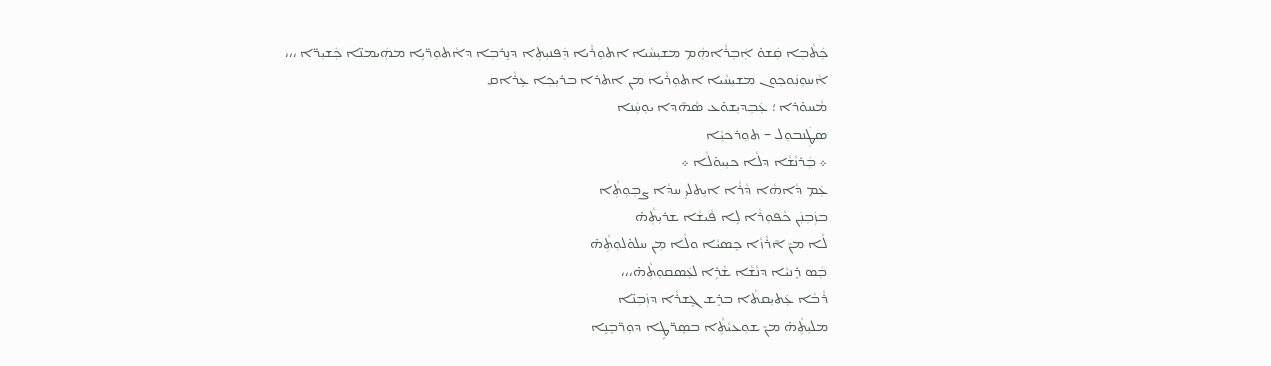ܟܲܬܵܒܼܐ ܩܲܫܘ̇ ܐܲܒܼܪܵܐܗܲܡ ܡܫܝܼܚܵܝܐ ܐܬܘܼܪܵܝܐ ܕܲܦܢܝܼܬܼܐ ܕܢܹܪܒܼܐ ܕܐܵܬܘܼܪ̈ܝܹܐ ܡܗܲܝܡܢ̈ܐ ܟܲܫܝܼܪ̈ܐ ،،،
ܐܵܚܘܼܢܲܘܟܼܘܢ ܡܫܝܼܚܵܝܐ ܐܬܘܼܪܵܝܐ ܡܢ ܐܬܪܐ ܒܪܝܼܟܼܐ ܥܹܪܵܐܩ
ܡܵܚܘ̇ܪܐ ؛ ܥܲܒܼܕܝܼܫܘ̇ܥ ܣܵܗ̄ܕܐ ܝܘܼܚܲܢܐ
ܣܛܲܢܒܘܼܠ – ܬܘܼܪܟܝܼܵܐ
܀ ܒܲܪܢܵܫܵܐ ܕܠܵܐ ܟܝܼܝܘ̇ܠܵܐ ܀
ܥܲܡ ܕܵܐܗܵܐ ܕܵܪܵܐ ܐܝܼܬܠܝܼ ܚܕܵܐ ܨܒܼܘܼܬܼܵܐ
ܒܙܲܒܼܢܲܢ ܟܵܦܘܼܪܵܐ ܠܹܐ ܦܵܝܫܵܐ ܫܪܝܼܬܼܵܗ̇
ܠܵܐ ܡܢ̄ ܐ̄ܪܵܙܵܐ ܟܸܣܝܵܐ ܘܠܵܐ ܡܼܢ ܚܠܘ̇ܠܘܼܬܼܵܗ̇
ܒܲܣ ܪܸܢܝܵܐ ܕܢܵܫܵܐ ܫܵܪܹܐ ܠܥܲܣܩܘܼܬܼܵܗ̇،،،
ܪܵܒܵܐ ܥܲܬܝܼܩܬܵܐ ܒܪܹܫ ܓܸܫܪܵܐ ܕܙܲܒܼܢ̈ܐ
ܡܠܝܼܬܼܵܗ̇ ܡܢ̄ ܫܘܼܥܝܵܬܼܵܐ ܒܣܸܪ̈ܛܹܐ ܕܘܼܪ̈ܒܸܢܹܐ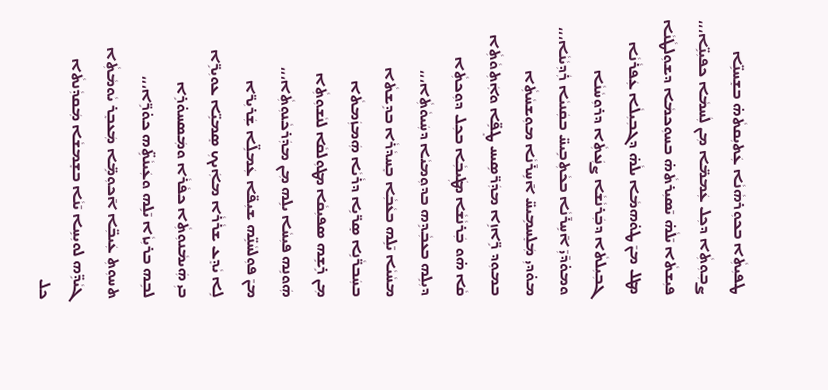ܛܦܝܼܬܼܵܐ ܒܟܘܼܪܗܵܢܵܐ ܥܲܬܝܼܩܬܵܗ̇ ܒܫܸܚܢܹ̈ܐ
ܨܒܼܘܼܬܼܵܐ ܕܟܼܠ ܥܲܡܡ̈ܐ ܡܼܢ ܠܲܚܡܵܐ ܟܦܝܼܢܹ̈ܐ،،،
ܦܝܼܫܬܵܐ ܝ̄ܠܵܗ̇ ܝ̄ܣܝܼܪܬܵܗ̇ ܒܚܘܼܟܡܵܐ ܕܫܘܼܠܛܵܢܵܐ
ܡܛܠ ܡܢ̄ ܛܘ̇ܗܡܵܐ ܝܠܵܗ̇ ܕܓܒܼܝܼܠܵܐ ܥܲܦܪܵܢܵܐ
ܓܒܼܝܼܠܬܵܐ ܕܒܲܪܢܵܫܵܐ ܨܢܲܥܬܼܵܐ ܕܪܘܼܚܵܢܵܐ
ܘܡܘ̇ܕ̄ܝܼ̄ ܐ̄ܚܹܪ̄ܢܵܐ ܒܟܵܬܼܒܹܝܚ̈ ܒܩܲܢܝܵܐ ܪܲܕܼܝܵܢܵܐ،،،
ܡܘ̇ܕܝܼ ܡܲܠܸܚܡܹܝܚ̈ ܐ̄ܚܹܪ̄ܢܵܐ ܡܘܼܫܚܵܬܼܵܐ
ܒܡܘܼܕ ܪܹ̈ܐܙܹܐ ܡܕܲܪ̈ܣܹܝܚ ܛܸܦܹ̈ܐ ܘܐܲܬܼܘܵܬܼܵܐ
ܩܵܐ ܗ̇ܘ ܒܲܪܢܵܫܵܐ ܡܛܲܝܒܼܵܐ ܒܟܼܠ ܕܘܼܟܬܼܵܐ
ܕܝܼܠܹܗ ܒܥܒܼܵܕܹܗ ܒܕܘܼܡܝܵܐ ܕܚܲܝܘܵܬܼܵܐ،،،
ܡܚܵܝܵܐ ܝ̄ܠܹܗ ܒܥܵܒܼܵܐ ܒܸܚܕܵܪܵܐ ܒܕܹܫܬܵܐ
ܒܚܲܒܪ̈ܵܢܹܐ ܣܸܪ̈ܝܹܐ ܕܪܵܝܵܐ ܗܲܡܙܲܡܬܵܐ
ܡܼܢ ܪܹܫܹܗ ܣܦܝܼܩܵܐ ܡܛܘܼܠܩܵܐ ܠܢܵܫܘܼܬܼܵܐ
ܗܲܘܢܹܗ ܦܝܼܚܵܐ ܝܠܹܗ ܡܼܢ ܡܕܲܪܟܵܢܘܼܬܼܵܐ،،،
ܡܢ̄ ܦܘܼܠܚܵܢܹ̈ܗ ܫܝܼܦ̈ܐ ܥܲܡܠܹ̈ܐ ܫܲܪܝܼܪ̈ܐ
ܠܹܐ ܝܵܕܸܥ ܫܪܵܪܵܐ ܡܐܲܝܟܼ ܣܸܡܝܹ̈ܐ ܥܘܝܼܪܹ̈ܐ
ܒܝܼ ܗܲܝܡܵܢܘܼܬܼܵܐ ܟܦܵܪܵܐ ܘܡܲܣܚܘ̇ܪܹܐ
ܠܒܹܗ ܒܪܝܼܙܵܐ ܝ̄ܠܹܗ ܘܥܲܝܢܵܬܹ̈ܗ ܟܘ̇ܪܹ̈ܐ،،،
ܬܚܘܼܬܼ ܥܲܝܒܼ̈ܐ ܐ̄ܟܘܼܡܹ̈ܐ ܡܲܥܒܸܪ ܝܵܘܡܵܬܼܵܐ
ܓܝܵܕܹ̈ܗ ܠܘܝܼܚܹܐ ܝ̄ܢܵܐ ܒܫܸܡܫܵܐ ܡܲܩܕܼܵܢܬܵܐ
ܟܠ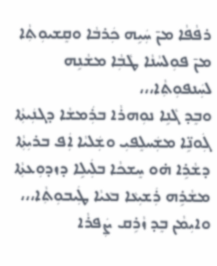ܪܦܵܦܵܐ ܡܢ̄ ܚܲܝܹܗ ܟܲܪܒܵܐ ܘܩܸܫܝܘܼܬܼܵܐ
ܡܢ̄ ܦܘܼܠܚܵܢܵܐ ܛܵܒܼܵܐ ܡܫܵܢܹܗ ܠܚܲܢܦܘܼܬܼܵܐ،،،
ܘܒܸܕ ܓܵܢܹܐ ܢܘܼܗܪܵܐ ܒܪܲܡܫܵܐ ܕܓܢܲܝܬܼܵܐ
ܓܲܘܢܹ̈ܐ ܡܫܲܚܠܸܦܝܼ ܘܫܲܠܝܵܐ ܐܲܦ ܒܪܝܼܬܼܵܐ
ܕܫܵܪܹܐ ܗ̇ܘ ܚܸܫܟܵܐ ܒܠܲܝܠܹܐ ܕܙܕܘܼܥܬܼܵܐ
ܡܫܵܪܹܗ ܪܲܫܝܼܥܵܐ ܒܥܵܝܵܐ ܛܲܝܒܘܼܬܼܵܐ،،،
ܘܐܝܼܡܵܢ ܒܸܕ ܙܵܪܹܩ ܨܲܦܪܵܐ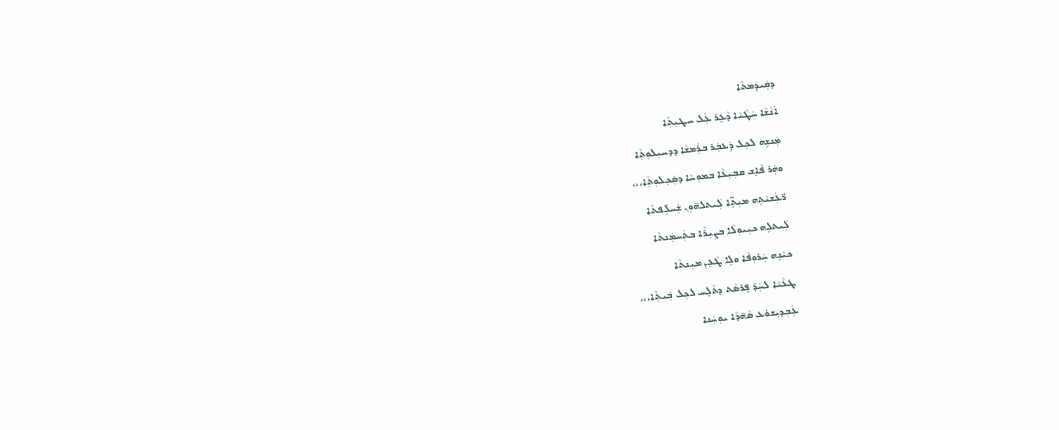ܕܩܲܝܕܲܡܬܵܐ
ܐܿܢܵܫܵܐ ܚܲܛܵܝܵܐ ܕܵܥܸܪ ܥܲܠ ܚܛܝܼܬܼܵܐ
ܡܲܢܫܹܗ ܠܟܼܠ ܕܲܥܒܲܪ ܒܪܲܡܫܵܐ ܕܕܚܝܼܠܘܼܬܼܵܐ
ܘܗܲܪ ܦܵܐܸܫ ܩܒܼܝܼܥܵܐ ܒܡܘܼܚܵܐ ܕܣܲܟܼܠܘܼܬܼܵܐ،،،
ܪ̈ܥܲܫܝܵܬܹܗ ܡܝܼܬܹ̈ܐ ܠܲܝܬܠܗ̄ܘܼܢ ܫܲܚܠܲܦܬܵܐ
ܠܲܝܬܠܹܗ ܟܝܼܝܘܼܠܵܐ ܒܨܝܼܪܵܐ ܒܬܲܚܡܲܢܬܵܐ
ܟܝܵܢܹܗ ܚܲܪܘܼܦܵܐ ܘܠܹܐ ܛܵܥܸܢ ܡܝܼܢܬܵܐ
ܛܥܵܝܵܐ ܠܚܲܕ̄ ܦܸܪܣܵܬ ܕܬܵܠܸܚ ܠܟܼܠ ܒܲܝܬܼܵܐ،،،
ܥܲܒܼܕܝܼܫܘ̇ܥ ܣܵܗ̄ܕܵܐ ܝܘܼܚܲܢܐ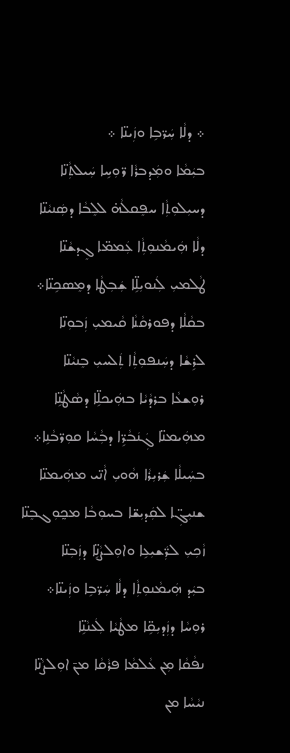܀ ܕܠܵܐ ܚܲܪ̈ܒܹܐ ܘܙܲܝܢ̈ܐ ܀
ܒܝܲܡܵܐ ܘܡܲܕܒܪܵܐ ܪ̈ܘܼܚܹܐ ܚܲܝܠܬܼܵܢ̈ܐ
ܕܚܝܼܠܘܼܬܼܵܐ ܚܦܸܩܠܵܗ̇ ܠܠܸܒܵܐ ܕܣܲܢܝܵܢ̈ܐ
ܕܠܵܐ ܗܲܝܡܵܢܘܼܬܼܵܐ ܥܲܡܡ̈ܐ ܓܸܕܫܵܢ̈ܐ
ܛܵܠܡܝܼ ܠܲܢܘܝܼܠܹ̈ܐ ܫܲܒܼܛܵܐ ܕܡܸܣܟܹܢ̈ܐ܀
ܒܩܵܠܵܐ ܕܦܘܪܩܵܢܵܐ ܩܵܝܡܝܼ ܙܲܒܘܼܢ̈ܐ
ܠܪܹܫܵܐ ܕܚܲܢܦܘܼܬܼܵܐ ܬܲܠܚܝܼ ܒܸܢܝܵܢ̈ܐ
ܪܘܼܫܥܵܐ ܒܪܕܵܝܵܐ ܒܗܲܝܟܠܹ̈ܐ ܕܣܵܛܵܢܹ̈ܐ
ܡܗܲܝܡܢ̈ܐ ܓܲܢܿܒܵܪܹ̈ܐ ܕܒܼܵܚܵܐ ܩܘܼܪ̈ܒܵܢܹܐ܀
ܒܚܲܝܠܵܐ ܫܲܪܝܼܪܵܐ ܗܵܘܝܼ ܐܵܢ̈ܝ ܡܗܲܝܡܢ̈ܐ
ܫܢܝܼܓܼ̈ܐ ܠܩܲܕܝܼܫ̈ܐ ܒܚܘܼܒܵܐ ܡܟ̰ܘܼܓܒܸܢ̈ܐ
ܙܵܟܼܝܼ ܠܪ̈ܲܫܝܼܥܹܐ ܘܐܘܼܠܨܵܢܹ̈ܐ ܕܙܲܒܼܢ̈ܐ
ܒܝܲܕ ܗܲܝܡܵܢܘܼܬܼܵܐ ܕܠܵܐ ܚܲܪ̈ܒܹܐ ܘܙܲܝܢ̈ܐ܀
ܪܘܼܚܵܐ ܕܙܲܕܝܼܩܹ̈ܐ ܡܛܵܝܵܐ ܠܲܥܢܵܢܹ̈ܐ
ܢܦܵܩܵܐ ܡܼܢ ܥܵܠܡܵܐ ܦܪܵܩܵܐ ܡܢ̄ ܐܘܼܠܨܵܢ̈ܐ
ܢܝܵܚܵܐ ܡܢ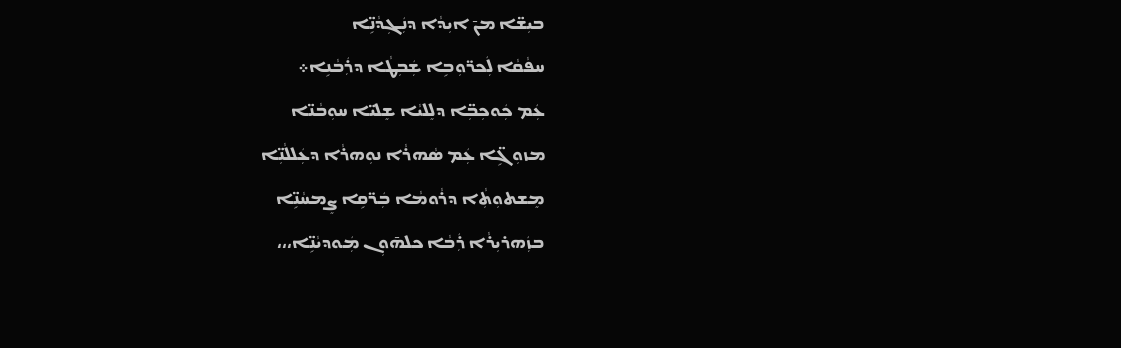ܒܝܼܫ̈ܐ ܡܢ̄ ܐܝܼܕܵܐ ܕܢܲܓܼܕܵܢܹ̈ܐ
ܚܦܵܩܵܐ ܠܲܟܪ̈ܘܼܒܹܐ ܫܲܒܼܛܵܐ ܕܪܲܒܵܢܹܐ܀
ܥܲܡ ܟܲܘܟܼܒܼ̈ܐ ܕܠܸܠܝܵܐ ܫܸܠܝ̈ܐ ܚܘܼܒܵܢ̈ܐ
ܡܙܘܼܓܹ̈ܐ ܥܲܡ ܣܵܗܪܵܐ ܢܘܼܗܪܵܐ ܕܥܲܠܠܵܢܼ̈ܐ
ܡܸܫܬܘܼܬܼܵܐ ܕܪܵܘܡܵܐ ܒܲܪ̈ܩܹܐ ܨܸܡܚܵܢܹ̈ܐ
ܒܙܲܗܪܝܼܪܵܐ ܪܲܒܵܐ ܟܠܗ̄ܘܼܢ ܡܲܘܕܝܵܢܹ̈ܐ،،،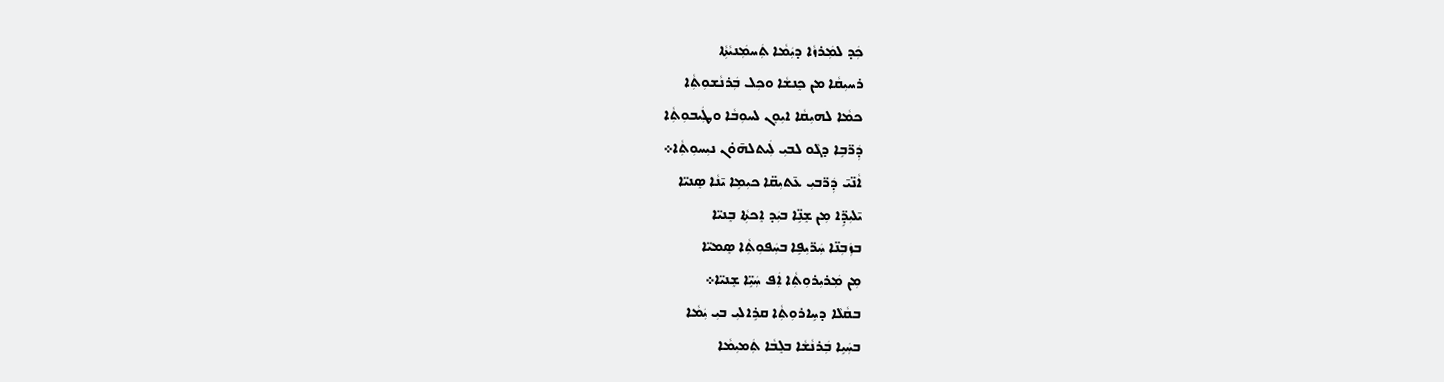ܟܲܕ ܠܡܲܪܙܵܐ ܕܝܲܡܵܐ ܬܲܚܡܲܢܝܵܬܼܵܐ
ܪܚܝܼܩܵܐ ܡܢ ܟܸܢܫܵܐ ܘܟܼܠ ܒܲܪܢܵܫܘܼܬܼܵܐ
ܟܡܵܐ ܠܗܝܼܩܵܐ ܐܝܼܘܸܢ ܠܚܘܼܒܵܐ ܘܛܲܝܒܘܼܬܼܵܐ
ܕܲܪ̈ܒܹܐ ܕܓܵܘ ܠܒܝܼ ܠܲܝܬܠܗ̄ܘ̇ܢ ܢܝܼܚܘܼܬܼܵܐ܀
ܐܵܢ̈ܝ̄ ܕܲܪ̈ܒܝܼ ܥ̄ܬܝܼܩ̈ܐ ܟܝܼܡܹܐ ܝ̄ܢܵܐ ܣܸܢܝ̈ܐ
ܝ̄ܠܝܼܕܹ̈ܐ ܡܼܢ ܫܸܢܹ̈ܐ ܒܝܲܕ ܐܸܟܬܼܵܐ ܒܸܢܝ̈ܐ
ܒܙܲܒܼܢ̈ܐ ܚܲܪ̈ܝܼܦܹܐ ܒܚܲܦܘܼܬܼܵܐ ܣܸܡܝ̈ܐ
ܡܼܢ ܡܲܪܝܼܪܘܼܬܼܵܐ ܐܲܦ ܚܲܝܹ̈ܐ ܫܸܢܝ̈ܐ܀
ܒܩܵܠܵܐ ܕܚܹܐܪܘܼܬܼܵܐ ܩܪܹܐܠܝܼ ܒܝܼ ܝܲܡܵܐ
ܒܚܲܝܹܐ ܒܲܪܢܵܫܵܐ ܒܠܸܒܵܐ ܬܲܡܝܼܡܵܐ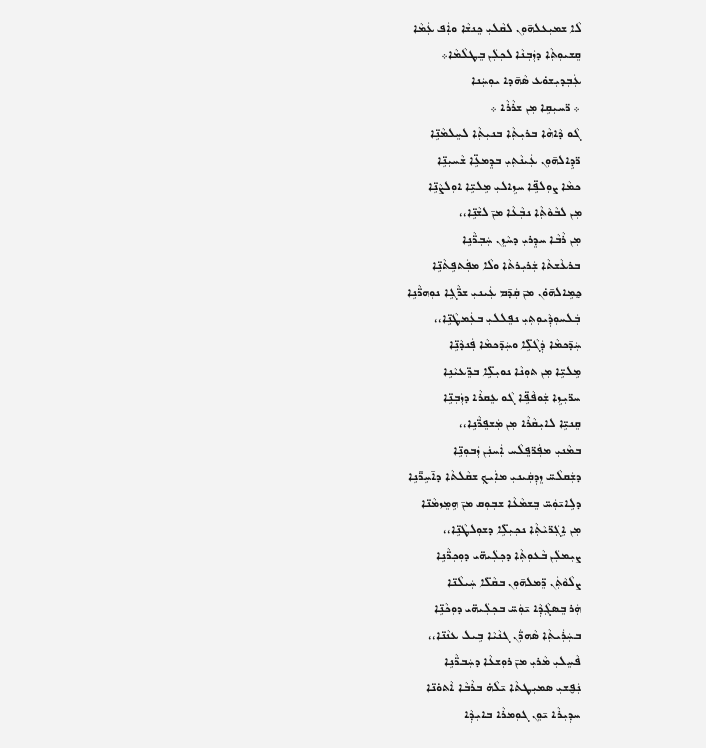ܠܵܐ ܫܡܝܼܥܠܗ̄ܘܼܢ ܠܩܵܠܝܼ ܟܸܢܫܵܐ ܘܐܲܦ ܥܲܡܵܐ
ܩܸܫܝܘܼܬܼܵܐ ܕܙܲܒܼܢܵܐ ܠܟܼܠܲܢ ܒܸܛܠܵܡܵܐ܀
ܥܲܒܼܕܝܼܫܘ̇ܥ ܣܵܗ̄ܕܐ ܝܘܼܚܲܢܐ
܀ ܪ̈ܚܝܼܩܹܐ ܡܼܢ ܫܪܵܪܵܐ ܀
ܓܵܘ ܕܵܐܗܵܐ ܒܪܝܼܬܼܵܐ ܒܢܝܼܬܼܵܐ ܠܚܸܠܡܵܢܹ̈ܐ
ܪ̈ܕܹܐܠܗ̄ܘܼܢ ܥܲܝܢܵܬܼܝܼ ܒܕܸܡܥܹ̈ܐ ܫܵܚܝܼܢܹ̈ܐ
ܟܡܵܐ ܨܘܼܠܦܹ̈ܐ ܚܙܹܐܠܝܼ ܡܹܠܝܹ̈ܐ ܐܘܼܠܨܵܢܹ̈ܐ
ܡܼܢ ܠܒܵܘܵܬܼܵܐ ܢܒܼܵܥܵܐ ܡܢ̄ ܠܫܵܢܹ̈ܐ،،
ܡܼܢ ܪܵܒܵܐ ܚܕܸܪܝܼ ܕܚܵܙܸܢ ܚܲܒܼܪ̈ܵܢܹܐ
ܒܪܥܵܫܬܵܐ ܫܲܪܝܼܪܬܵܐ ܘܠܵܐ ܡܦܲܬܦܹܬܵܢܹ̈ܐ
ܟ̰ܡܹܐܠܗ̄ܘ̇ܢ ܡܢ̄ ܩܲܕ̄ܡ ܥܲܝܢܝܼ ܫܪ̈ܵܓܹܐ ܢܘܼܗܪ̈ܵܢܹܐ
ܒܲܠܚܘܼܕܼܵܝܘܼܬܼܝܼ ܢܦܸܠܠܝܼ ܒܥܲܡܛܵܢܹ̈ܐ،،
ܚܲܕ̄ܟܡܵܐ ܕܲܓܵܠܹ̈ܐ ܘܚܲܕ̄ܟܡܵܐ ܦܲܢܕܵܢܹ̈ܐ
ܡܹܠܝܹ̈ܐ ܡܼܢ ܬܘܼܢܵܐ ܢܘܝܼܠܹ̈ܐ ܒܪܸ̈ܥܝܵܢܹܐ
ܚܪ̈ܝܼܙܹܐ ܫܲܘܦܵܦܹ̈ܐ ܓܵܘ ܥܸܩܪܵܐ ܕܙܲܒܼܢܹ̈ܐ
ܩܸܢܝܹ̈ܐ ܠܐܝܼܩܵܪܵܐ ܡܼܢ ܡܲܫܦܸܪ̈ܵܢܹܐ،،
ܒܡܵܢܝܼ ܡܦܲܪ̈ܦܸܠܵܚ ܐܲܚܢܲܢ ܙܲܒܘܼܢܹ̈ܐ
ܕܫܲܩܠܵܚ̈ ܙܸܕܼܩܲܝܢܝܼ ܡܐܲܝܟܼ ܫܩܵܠܬܵܐ ܕܐ̄ܚܹܪ̈̄ܢܹܐ
ܕܠܹܐܝ̄ܘܲܚ̈ ܒܸܫܡܵܥܵܐ ܫܒܼܘܼܩ ܡܢ̄ ܗܹܡܸܙܡܵܢ̈ܐ
ܡܼܢ ܐܹܓܲܪ̈ܝܵܬܼܵܐ ܢܟܼܝܼܠܹ̈ܐ ܕܫܘܼܠܛܵܢܹ̈ܐ،،
ܨܝܼܡܠܲܢ ܒܵܥܘܼܬܼܵܐ ܕܟܼܠܲܝܗ̈ܝ ܕܘܼܟܼܪ̈ܵܢܹܐ
ܨܠܵܘܵܬܲܢ ܪܸ̈ܡܠܗ̄ܘܼܢ ܒܩܵܠ̈ܐ ܚܲܝܠܵܢ̈ܐ
ܗܲܪ ܒܸܣܓܼܵܕܼܵܐ ܝ̄ܘܲܚ̈ ܒܟܼܠܲܝܗ̈ܝ ܕܘܼܟܵܢܹ̈ܐ
ܒܚܲܪܲܝܬܼܵܐ ܣܵܗܪ̈ܲܢ ܓܢܵܝܵܐ ܒܹܝܠ ܥܢܵܢ̈ܐ،،
ܦܵܚܸܠܝܼ ܡܵܪܝܼ ܡܢ̄ ܪܘܼܫܥܵܐ ܕܚܲܒܪ̈ܵܢܹܐ
ܢܲܦ̮ܫܝܼ ܣܡܝܼܛܬܵܐ ܝ̄ܠܵܗ̇ ܒܪܵܒܵܐ ܐܵܬܘ̇ܢ̈ܐ
ܚܕܼܝܼܪܵܐ ܝ̄ܘܸܢ ܓܘܼܡܪܵܐ ܒܐܝܼܕܼܵܐ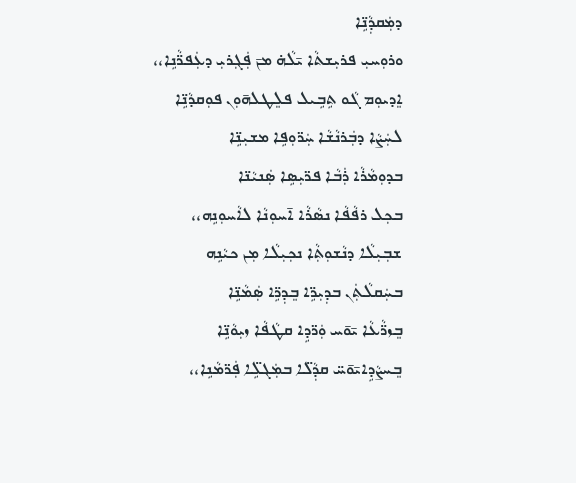ܕܡܲܩܕܼܵܢܹ̈ܐ
ܘܪܘܼܚܝܼ ܦܪܝܼܫܬܵܐ ܝ̄ܠܵܗ̇ ܡܢ̄ ܦܲܓܼܪܝܼ ܕܥܲܦܪ̈ܵܢܹܐ،،
ܐܸܕܝܘܼܡ ܓܵܘ ܬܹܒܹܝܠ ܦܠܸܛܠܗ̄ܘܼܢ ܦܘܼܩܕܵܢܹ̈ܐ
ܠܚܲܨܵܐ ܕܒܲܪܢܵܫܵܐ ܚܲܪ̈ܘܼܦܹܐ ܡܫܝܼܢܹ̈ܐ
ܒܕܘܼܡܵܪܵܐ ܪܲܒܵܐ ܦܪ̈ܝܼܣܹܐ ܣܲܢܝܵܢ̈ܐ
ܒܟܼܠ ܪܦܵܦܵܐ ܢܣܵܪܵܐ ܐ̄ܚܘܼܢܵܐ ܠܐܵܚܘܼܢܹܗ،،
ܫܒܼܝܼܠܵܐ ܕܢܵܫܘܼܬܼܵܐ ܢܟܼܝܼܠܵܐ ܡܼܢ ܟܝܵܢܹܗ
ܒܚܲܩܠܵܬܲܢ ܒܕܼܝܼܪܹ̈ܐ ܒܸܕܼܪܹ̈ܐ ܣܲܡܵܢܹ̈ܐ
ܒܸܙܪ̈ܵܥܵܐ ܝ̄ܘ̄ܚ ܘܲܪ̈ܕܹܐ ܩܛܵܦܵܐ ܙܝܼܘܵܢܹ̈ܐ
ܒܸܚܨܵܕܹܐܝ̄ܘ̄ܚ̈ ܩܕܼܵܠ̈ܐ ܒܡܲܓܠܹ̈ܐ ܦܲܪ̈ܡܵܢܹܐ،،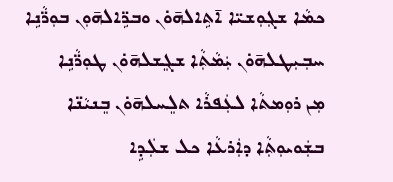ܟܡܵܐ ܫܓܼܘܼܫܝ̈ܐ ܐ̄ܬܹܐܠܗ̄ܘ̇ܢ ܘܒܪܹ̈ܐܠܗ̄ܘܼܢ ܒܘܼܪ̈ܵܢܹܐ
ܚܒܼܝܼܛܠܗ̄ܘ̇ܢ ܝܲܡܵܬܼܵܐ ܫܓܸܫܠܗ̄ܘ̇ܢ ܛܘܼܪ̈ܵܢܹܐ
ܡܼܢ ܪܘܼܡܬܵܐ ܠܥܲܦܪܵܐ ܬܠܸܚܠܗ̄ܘ̇ܢ ܒܸܢܝܵܢ̈ܐ
ܒܫܲܘܝܘܼܬܼܵܐ ܕܐܲܪܥܵܐ ܟܠ ܫܠܲܕܹܐ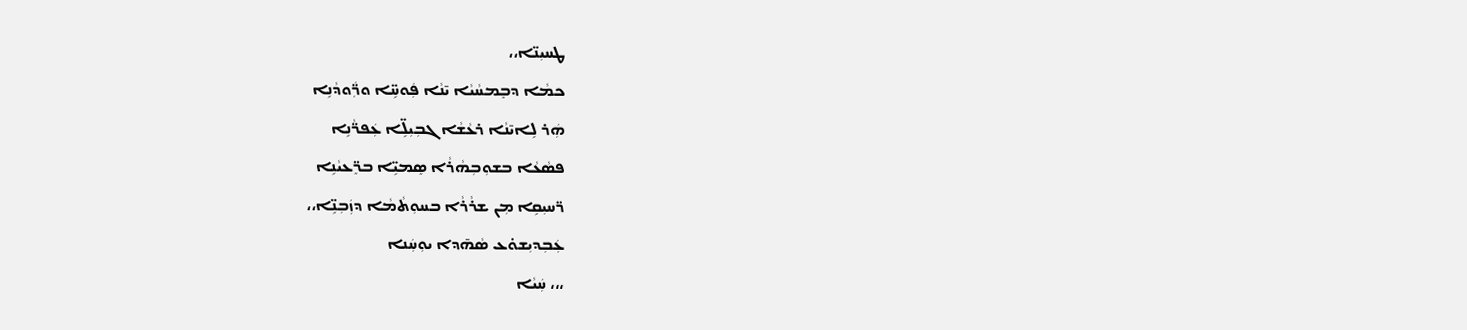ܛܚܝܼܢ̈ܐ،،
ܟܡܵܐ ܕܒܸܡܚܵܝܵܐ ܝ̄ܢܵܐ ܦܲܘܚܹ̈ܐ ܘܪ̈ܲܘܕܵܢܹܐ
ܗܲܪ ܠܹܐܝ̄ܢܵܐ ܪܥܵܫܵܐ ܓܒܼܝܼܠܹ̈ܐ ܥܲܦܪ̈ܵܢܹܐ
ܦܣܵܥܵܐ ܒܫܘܼܒܼܗܵܪܵܐ ܣܸܡܝܹ̈ܐ ܒܪܸ̈ܥܝܵܢܹܐ
ܪ̈ܚܝܼܩܹܐ ܡܼܢ ܫܪܵܪܵܐ ܒܚܘܼܬܵܡܵܐ ܕܙܲܒܼܢܹ̈ܐ،،
ܥܲܒܼܕܝܼܫܘ̇ܥ ܣܵܗ̄ܕܐ ܝܘܼܚܲܢܐ
،،، ܚܲܝܵܐ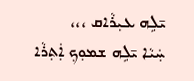ܝ̄ܠܹܗ ܥܝܼܪܵܐܩ ،،،
ܚܲܝܵܐ ܝ̄ܠܹܗ ܫܡܘܼܟܼ ܐܲܬܼܪܵܐ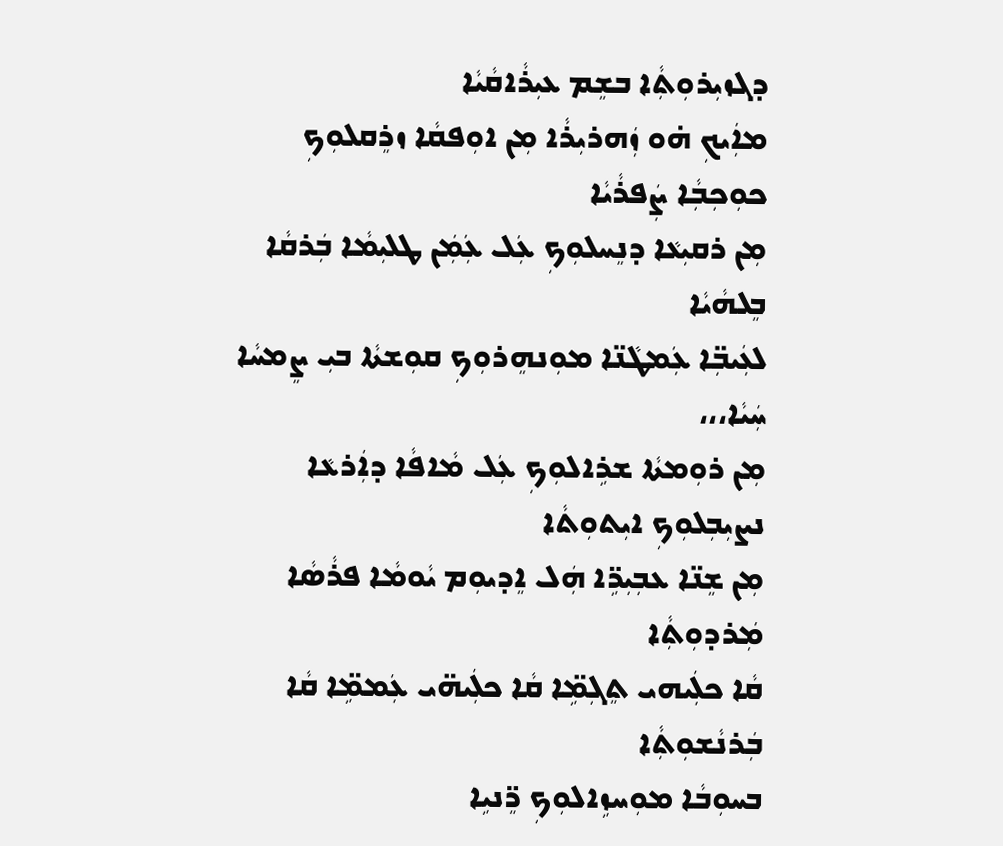ܕܓܙܝܼܪܘܼܬܼܵܐ ܒܫܸܡ ܥܝܼܪܵܐܩܵܝܵܐ
ܡܐܲܝܟܼ ܗ̇ܘ ܙܲܗܪܝܼܪܵܐ ܡܼܢ ܐܘܼܦܩܵܐ ܙܪܸܩܠܘܼܟܼ ܟܘܼܟܼܒܼܵܐ ܨܲܦܪܵܝܵܐ
ܡܼܢ ܪܩܝܼܥܵܐ ܕܢܸܚܠܘܼܟܼ ܥܲܠ ܥܲܡܲܢ ܛܠܝܼܡܵܐ ܒܲܪܩܵܐ ܒܸܠܗܵܝܵܐ
ܠܥܲܝܒܼ̈ܐ ܥܲܡܛܵܢ̈ܐ ܡܘܼܢܗܸܪܘܼܟܼ ܩܘܼܫܬܵܐ ܒܝܼ ܨܸܡܚܵܐ ܚܲܝܵܐ،،،
ܡܼܢ ܪܘܼܡܬܵܐ ܫܪܹܐܠܘܼܟܼ ܥܲܠ ܡܵܐܦܵܐ ܕܐܲܪܥܵܐ ܢܨܝܼܒܼܠܘܼܟܼ ܐܝܼܬܘܼܬܵܐ
ܡܼܢ ܫܸܢ̈ܐ ܥܒܼܝܼܪܹ̈ܐ ܗܲܠ ܐܸܕܝܘܼܡ ܝܵܘܡܵܐ ܦܪܵܣܵܐ ܡܲܪܕܘܼܬܼܵܐ
ܩܵܐ ܟܠܲܝܗܝ ܬܸܓܼܡܹ̈ܐ ܩܵܐ ܟܠܲܝܗ̈ܝ ܥܲܡܡܹ̈ܐ ܩܵܐ ܒܲܪܢܵܫܘܼܬܼܵܐ
ܒܚܘܼܒܵܐ ܡܘܼܚܙܹܐܠܘܼܟܼ ܪܸ̈ܢܝܹܐ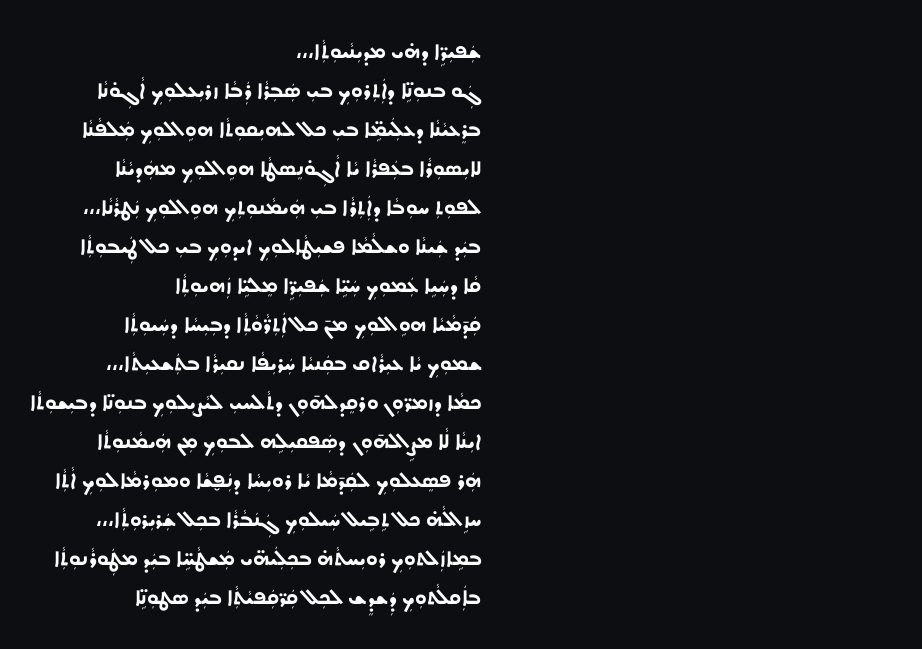ܫܲܦܝܼܪܹ̈ܐ ܕܗ̇ܝ ܡܕܝܼܢܵܝܘܼܬܼܵܐ،،،
ܓܲܘ ܒܢܘܼܢܹ̈ܐ ܕܐܲܬܼܪܘܼܟܼ ܒܝܼ ܣܲܒܼܪܵܐ ܪܲܒܵܐ ܙܪܝܼܥܠܘܼܟܼ ܐܵܓܼܘ̇ܢܵܐ
ܒܪܸܥܝܵܢܵܐ ܕܥܠܲܝܡܹ̈ܐ ܒܝܼ ܟܠ ܠܗܝܼܩܘܼܬܵܐ ܗܘܹܐܠܘܼܟܼ ܡܲܠܦܵܢܵܐ
ܠܐܝܼܣܘܼܪܵܐ ܒܥܲܦܪܵܐ ܝܵܐ ܐܵܓܼܘ̇ܢܸܣܛܵܐ ܗܘܹܐܠܘܼܟܼ ܡܗܲܕܝܵܢܵܐ
ܠܦܘܼܬܼ ܚܘܼܒܵܐ ܕܐܲܬܼܪܵܐ ܒܝܼ ܗܲܝܡܵܢܘܼܬܼܟܼ ܗܘܹܐܠܘܼܟܼ ܢܲܛܪܵܢܵܐ،،،
ܒܝܲܕ ܫܲܝܢܵܐ ܘܫܠܵܡܵܐ ܦܫܝܼܛܵܐܠܘܼܟܼ ܐܝܕܘܼܟܼ ܒܝܼ ܟܠ ܛܲܝܒܘܼܬܼܵܐ
ܩܵܐ ܕܚܲܝܹܐ ܥܲܡܘܼܟܼ ܚܲܝܹ̈ܐ ܫܲܦܝܼܪܹ̈ܐ ܡܸܠܝܹ̈ܐ ܙܲܗܝܘܼܬܼܵܐ
ܩܲܕ̄ܡܵܝܵܐ ܗܘܹܐܠܘܼܟܼ ܡܢ̄ ܟܠ ܐܲܬܼܪ̈ܵܘܵܬܼܵܐ ܕܒܼܝܼܚܵܐ ܕܚܲܝܘܼܬܼܵܐ
ܫܡܘܼܟܼ ܝܵܐ ܥܝܼܪܵܐܩ ܒܩܲܢܝܵܐ ܚܲܪܝܼܦܵܐ ܢܩܝܼܪܵܐ ܒܬܲܫܥܝܼܬܵܐ،،،
ܟܡܵܐ ܕܙܡܪ̈ܘܼܢ ܘܪܩܸܕܠܗ̄ܘܼܢ ܕܬܵܠܚܝܼ ܠܝܵܨܝܼܠܘܼܟܼ ܒܢܘܼܢ̈ܐ ܕܒܝܼܫܘܼܬܵܐ
ܐܝܼܢܵܐ ܠܵܐ ܡܨܹܐܠܗ̄ܘܼܢ ܕܣܲܦܩܝܼܠܹܗ ܠܒܘܼܟܼ ܡܼܢ ܗܲܝܡܵܢܘܼܬܵܐ
ܗܲܪ ܦܣܸܥܠܘܼܟܼ ܠܩܲܕ̄ܡܵܐ ܝܵܐ ܪܘܝܼܚܵܐ ܕܢܲܦ̮ܫܵܐ ܘܡܘܼܪܡܵܐܠܘܼܟܼ ܐܵܬܼܵܐ
ܚܙܹܐܠܵܗ̇ ܟܠ ܬܹܒܹܝܠ ܚܲܝܠܘܼܟܼ ܓܲܢܿܒܵܪܵܐ ܒܟܼܠ ܫܲܪܝܼܪܘܼܬܼܵܐ،،،
ܒܡܹܐܙܲܠܬܘܼܟܼ ܪܘܝܼܚܬܵܗ̇ ܒܟܼܠܲܝܗ̈ܝ ܡܲܫܛܵܚܹ̈ܐ ܒܝܲܕ ܡܛܲܘܪܵܢܘܼܬܼܵܐ
ܒܐܲܩܠܵܬܘܼܟܼ ܕܲܫܕܸܫ ܠܟܼܠ ܩܲܪ̈ܩܲܦܝܵܬܼܵܐ ܒܝܲܕ ܣܛܘܼܢܹ̈ܐ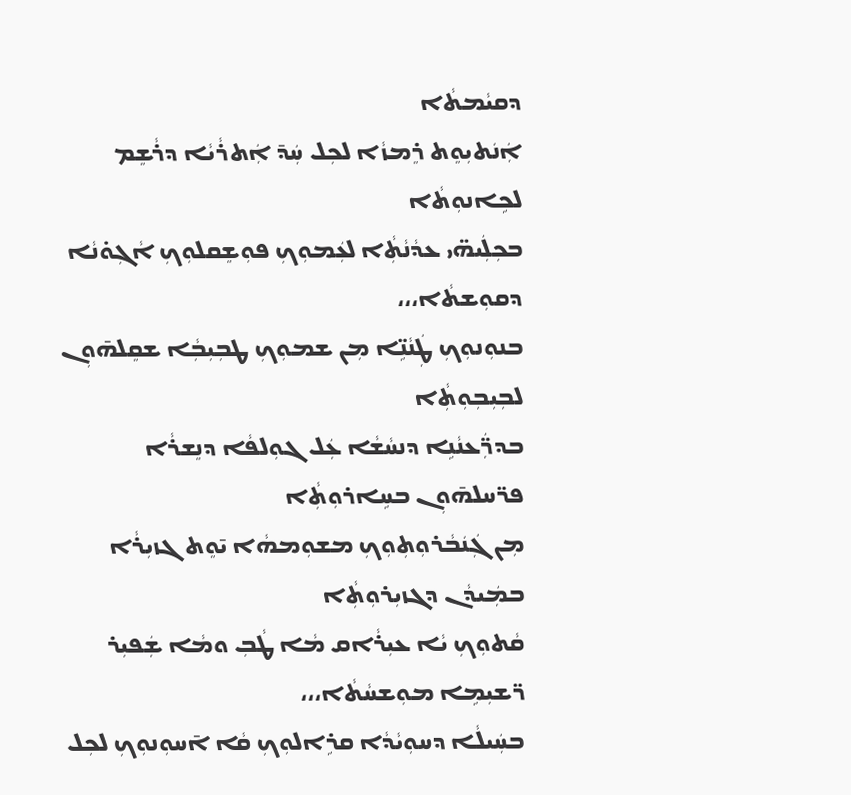ܕܩܝܵܡܬܵܐ
ܐܲܢܿܬܝܼܘܸܬ ܪܸܡܙܵܐ ܠܟܼܠ ܚܲܕ̄ ܐܲܬܪܵܝܵܐ ܕܪܵܫܸܡ ܠܟܹܐܢܘܼܬܵܐ
ܒܟܼܠܲܝܗ̈ܝ ܥܕܵܢܵܬܼܵܐ ܠܥܲܡܘܼܟܼ ܦܘܼܫܸܩܠܘܼܟܼ ܐܵܓܼܘ̇ܢܵܐ ܕܩܘܼܫܬܵܐ،،،
ܒܢܘܼܢܘܼܟܼ ܛܲܢܵܢܹ̈ܐ ܡܼܢ ܫܡܘܼܟܼ ܛܒܼܝܼܒܼܵܐ ܫܩܸܠܗ̄ܘܼܢ ܠܒܼܝܼܒܼܘܼܬܼܵܐ
ܒܕܪ̈ܲܥܢܵܢܹܐ ܕܢܚܵܫܵܐ ܥܲܠ ܓܘܼܠܦܵܐ ܕܢܸܫܪܵܐ ܦܪ̈ܚܠܗ̄ܘܼܢ ܒܚܹܐܪܘܼܬܼܵܐ
ܡܼܢ ܓܲܢܿܒܵܪܘܼܬܼܘܼܟܼ ܡܫܘܼܡܗܵܐ ܝ̄ܘܸܬ ܓܙܝܼܪܵܐ ܒܡܲܝܕܵܢ ܕܓܙܝܼܪܘܼܬܼܵܐ
ܩܵܬܘܼܟܼ ܝܵܐ ܥܝܼܪܵܐܩ ܡܵܐ ܛܵܒܼ ܘܡܵܐ ܫܲܦܝܼܪ ܪ̈ܫܝܼܡܹܐ ܡܘܼܫܚܵܬܵܐ،،،
ܒܚܲܝܠܵܐ ܕܚܘܼܝܵܕܵܐ ܩܪܹܐܠܘܼܟܼ ܩܵܐ ܐ̄ܚܘܼܢܘܼܟܼ ܠܟܼܠ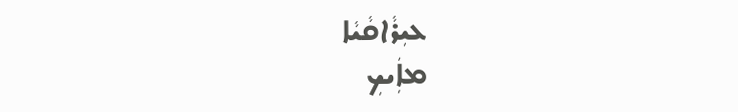ܥܝܼܪܵܐܩܵܝܵܐ
ܡܐܲܝܟܼ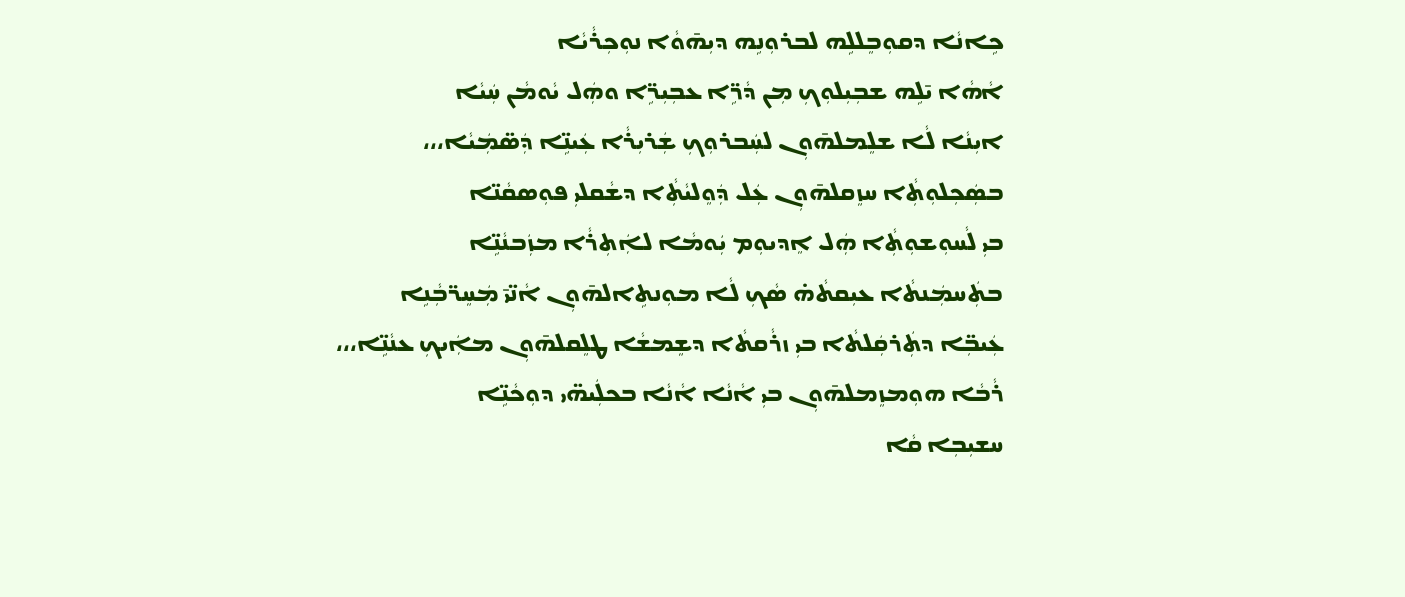ܟܹܐܢܵܐ ܕܩܘܼܒܸܠܠܹܗ ܠܒܪܘܼܢܹܗ ܕܝܼܗ̄ܘܵܐ ܢܘܼܟܼܪܵܝܵܐ
ܐܵܗܵܐ ܝ̄ܠܹܗ ܫܒܼܝܼܠܘܼܟܼ ܡܼܢ ܕܵܪܹ̈ܐ ܥܒܼܝܼܪܹ̈ܐ ܘܗܲܠ ܝܵܘܡܵܢ ܚܲܝܵܐ
ܐܝܼܢܵܐ ܠܵܐ ܫܠܸܡܠܗ̄ܘܼܢ ܠܚܲܒܪܘܼܟܼ ܫܲܪܝܼܪܵܐ ܥܲܝܢܹ̈ܐ ܕܲܣ̈ܡܲܝܵܐ،،،
ܒܣܲܟܼܠܘܼܬܼܵܐ ܚܙܸܩܠܗ̄ܘܼܢ ܥܲܠ ܕܲܘܸܠܝܵܬܼܵܐ ܕܫܵܩܠܝܼ ܦܘܼܣܩܵܢ̈ܐ
ܒܝܼ ܠܵܚܘܼܫܘܼܬܼܵܐ ܗܲܠ ܐܸܕܝܘܼܡ ܝܲܘܡܵܐ ܠܐܲܬܼܪܵܐ ܡܙܲܒܢܵܢܹ̈ܐ
ܒܬܲܚܡܲܢܬܵܐ ܥܝܼܩܬܵܗ̇ ܣܵܟܼ ܠܵܐ ܡܘܼܢܬܹܐܠܗ̄ܘܼܢ ܐܵܢ̈ܝ̄ ܡܲܚܸܪ̈ܒܼܵܢܹܐ
ܥܲܝܒܼ̈ܐ ܕܬܲܪܩܲܠܬܵܐ ܒܝܼ ܙܪܵܩܬܵܐ ܕܫܸܡܫܵܐ ܛܠܸܩܠܗ̄ܘܼܢ ܡܐܲܝܟܼ ܥܢܵܢܹ̈ܐ،،،
ܪܵܒܵܐ ܗܘܼܡܙܸܡܠܗ̄ܘܼܢ ܒܝܼ ܐܵܢܵܐ ܐܵܢܵܐ ܒܟܠܲܝܗ̈ܝ ܕܘܼܟܵܢܹ̈ܐ
ܚܫܝܼܒܼܐ ܩܵܐ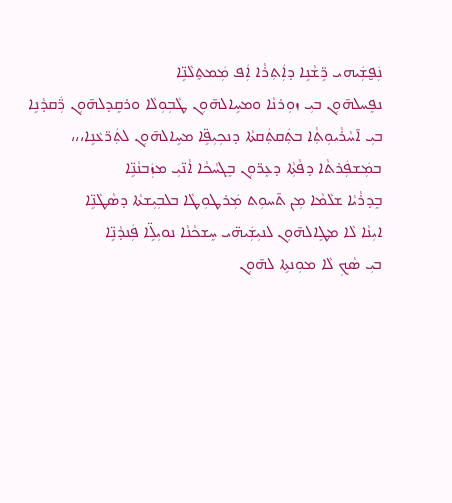ܢܲܦ̮ܫܲܝܗܝ ܪܹ̈ܫܵܢܹܐ ܕܐܲܬܼܪܵܐ ܐܲܦ ܡܲܡܬܸܠܵܢܹ̈ܐ
ܢܦܸܚܠܗ̄ܘܼܢ ܒܝܼ ܙܘܼܪܢܵܐ ܘܡܚܹܐܠܗ̄ܘܼܢ ܛܵܒܼܘܼܠܵܐ ܘܪܩܸܕܠܗ̄ܘܼܢ ܪ̈ܲܩܕܵܢܹܐ
ܒܝܼ ܐ̄ܚܵܪܵܝܘܼܬܼܵܐ ܒܬܲܩܬܲܩܬܵܐ ܕܢܟܼܝܼܦܹ̈ܐ ܡܚܹܐܠܗ̄ܘܼܢ ܠܬܲܪ̈ܥܵܢܹܐ،،،
ܒܡܲܫܦܲܪܬܵܐ ܕܦܵܬܼܵܐ ܕܥܸܪ̈ܘܼܢ ܒܸܓܚܵܟܵܐ ܐܵܢ̈ܝܼ ܡܙܲܒܢܵܢܹ̈ܐ
ܒܸܕܪܵܝܵܐ ܫܠܵܡܵܐ ܡܼܢ ܬ̄ܚܘܼܬ ܡܲܪܛܘܼܛܵܐ ܒܠܒܼܝܼܫܬܵܐ ܕܣܵܛܵܢܹ̈ܐ
ܐܝܼܢܵܐ ܠܵܐ ܡܛܹܐܠܗ̄ܘܼܢ ܠܢܝܼܫܲܝܗ̈ܝ ܚܸܫܟܵܢܵܐ ܢܘܝܼܠܹ̈ܐ ܦܲܢܕܵܢܹ̈ܐ
ܒܝܼ ܣܵܟܼ ܠܵܐ ܡܘܼܢܬܹܐ ܠܗ̄ܘܼܢ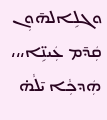ܘܓܠܹܐܠܗ̄ܘܼܢ ܩܲܕ̄ܡ ܥܲܝܢܹ̈ܐ،،،
ܗܲܕܟܼܵܐ ܝ̄ܠܵܗ̇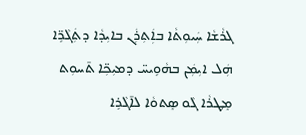ܓܪܵܫܵܐ ܚܲܝܘܼܬܵܐ ܒܐܲܬܼܪܲܢ ܒܐܝܼܕܵܐ ܕܬܲܓܵܪܹ̈ܐ
ܗܲܠ ܐܝܼܡܲܢ ܒܗܵܘܹܝܚ̈ ܕܡܝܼܟܼ̈ܐ ܬ̄ܚܘܼܬ ܡܸܛܪܵܐ ܓܵܘ ܣܸܬܘܵܐ ܠܐ̄ܓܵܪܹܐ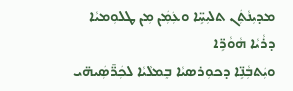ܡܕܝܼܢܵܬܲܢ ܬܠܝܼܚܹ̈ܐ ܘܥܲܡܲܢ ܡܼܢ ܛܠܘܼܡܝܵܐ ܕܪܵܝܵܐ ܗܵܘܵܪܹ̈ܐ
ܘܝܲܬܒܼܵܢܹ̈ܐ ܕܟܘܼܪܣܝܵܐ ܒܸܡܠܵܝܵܐ ܠܟܲܪ̈̄ܣܲܝܗ̈ܝ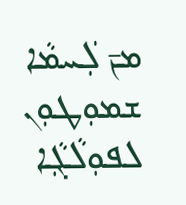ܡܢ̄ ܠܲܚܡܵܐ
ܫܡܘܼܛܘܼܢ ܠܦܘܼܠܵܓܼܵܐ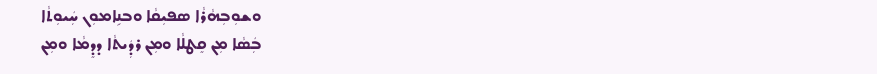ܘܫܘܼܒܼܗܵܪܵܐ ܣܦܝܼܩܵܐ ܘܒܢܹܐܡܘܼܢ ܚܲܝܘܼܬܵܐ
ܒܲܣܵܐ ܡܼܢ ܩܸܛܠܵܐ ܘܡܼܢ ܪܕܲܝܬܵܐ ܕܕܸܡܵܐ ܘܡܼܢ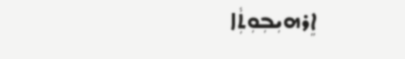ܐܸܪܗܝܼܒܼܘܼܬܼܵܐ